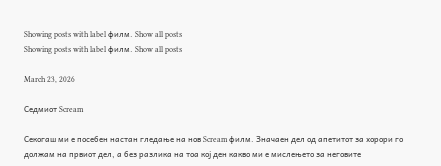Showing posts with label филм. Show all posts
Showing posts with label филм. Show all posts

March 23, 2026

Седмиот Scream

Секогаш ми е посебен настан гледање на нов Scream филм. Значаен дел од апетитот за хорори го должам на првиот дел, а без разлика на тоа кој ден какво ми е мислењето за неговите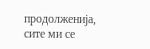продолженија, сите ми се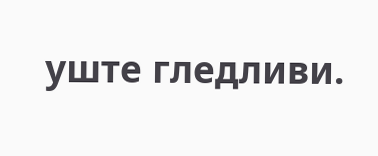уште гледливи.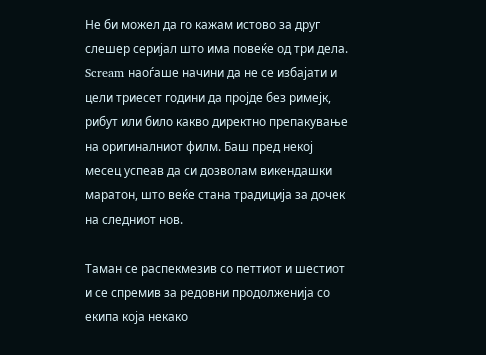Не би можел да го кажам истово за друг слешер серијал што има повеќе од три дела. Scream наоѓаше начини да не се избајати и цели триесет години да пројде без римејк, рибут или било какво директно препакување на оригиналниот филм. Баш пред некој месец успеав да си дозволам викендашки маратон, што веќе стана традиција за дочек на следниот нов.

Таман се распекмезив со петтиот и шестиот и се спремив за редовни продолженија со екипа која некако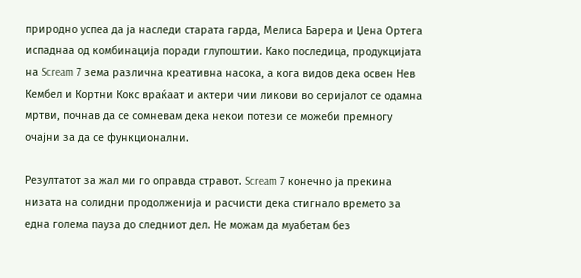природно успеа да ја наследи старата гарда, Мелиса Барера и Џена Ортега испаднаа од комбинација поради глупоштии. Како последица, продукцијата на Scream 7 зема различна креативна насока, а кога видов дека освен Нев Кембел и Кортни Кокс враќаат и актери чии ликови во серијалот се одамна мртви, почнав да се сомневам дека некои потези се можеби премногу очајни за да се функционални.

Резултатот за жал ми го оправда стравот. Scream 7 конечно ја прекина низата на солидни продолженија и расчисти дека стигнало времето за една голема пауза до следниот дел. Не можам да муабетам без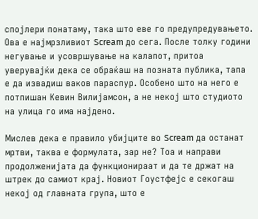спојлери понатаму, така што еве го предупредувањето. Ова е најмрзливиот Scream дo сега. После толку години негување и усовршување на калапот, притоа уверувајќи дека се обраќаш на позната публика, тапа е да извадиш ваков параспур. Особено што на него е потпишан Кевин Вилијамсон, а не некој што студиото на улица го има најдено.

Мислев дека е правило убијците во Scream да останат мртви, таква е формулата, зар не? Тоа и направи продолженијата да функционираат и да те држат на штрек до самиот крај. Новиот Гоустфејс е секогаш некој од главната група, што е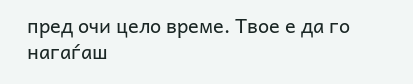пред очи цело време. Твое е да го нагаѓаш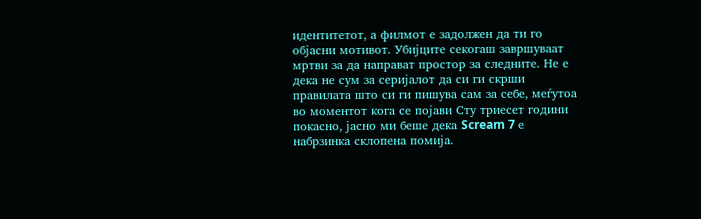идентитетот, а филмот е задолжен да ти го објасни мотивот. Убијците секогаш завршуваат мртви за да направат простор за следните. Не е дека не сум за серијалот да си ги скрши правилата што си ги пишува сам за себе, меѓутоа во моментот кога се појави Сту триесет години покасно, јасно ми беше дека Scream 7 е набрзинка склопена помија.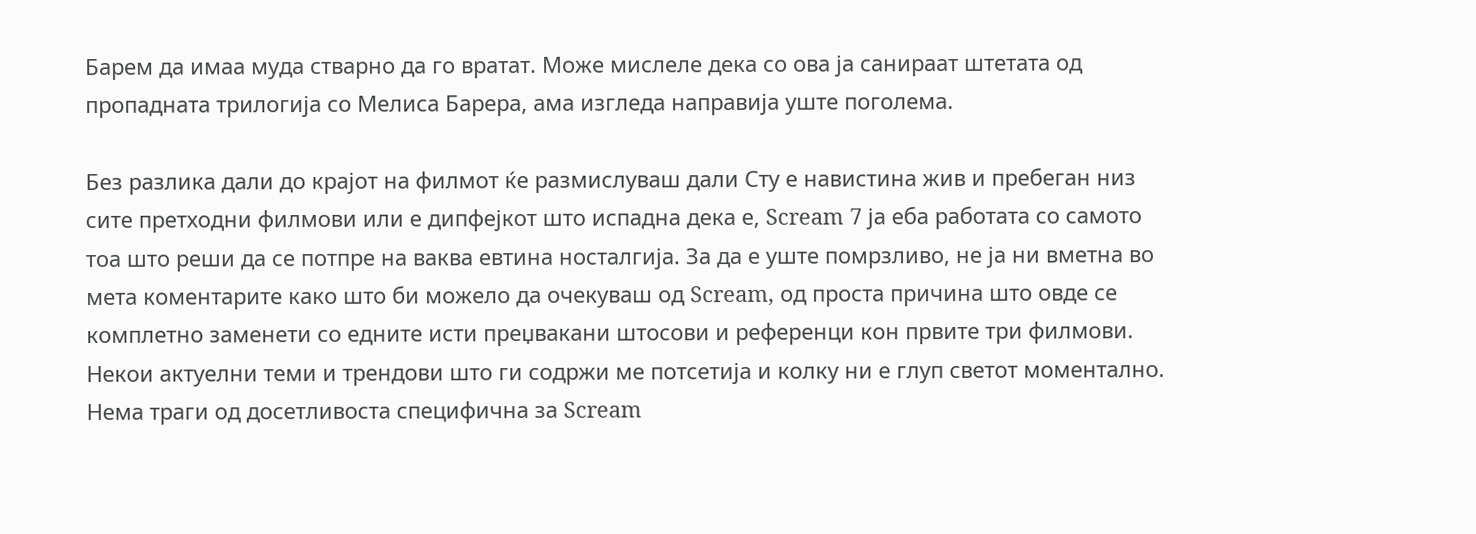Барем да имаа муда стварно да го вратат. Може мислеле дека со ова ја санираат штетата од пропадната трилогија со Мелиса Барера, ама изгледа направија уште поголема.

Без разлика дали до крајот на филмот ќе размислуваш дали Сту е навистина жив и пребеган низ сите претходни филмови или е дипфејкот што испадна дека е, Scream 7 ја еба работата со самото тоа што реши да се потпре на ваква евтина носталгија. За да е уште помрзливо, не ја ни вметна во мета коментарите како што би можело да очекуваш од Scream, од проста причина што овде се комплетно заменети со едните исти преџвакани штосови и референци кон првите три филмови. Некои актуелни теми и трендови што ги содржи ме потсетија и колку ни е глуп светот моментално. Нема траги од досетливоста специфична за Scream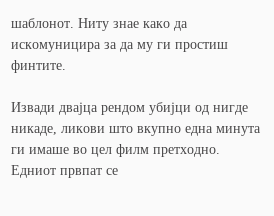шаблонот. Ниту знае како да искомуницира за да му ги простиш финтите.

Извади двајца рендом убијци од нигде никаде, ликови што вкупно една минута ги имаше во цел филм претходно. Едниот првпат се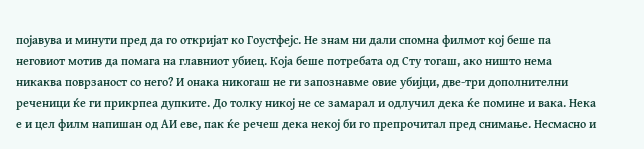појавува и минути пред да го откријат ко Гоустфејс. Не знам ни дали спомна филмот кој беше па неговиот мотив да помага на главниот убиец. Која беше потребата од Сту тогаш, ако ништо нема никаква поврзаност со него? И онака никогаш не ги запознавме овие убијци, две-три дополнителни реченици ќе ги прикрпеа дупките. До толку никој не се замарал и одлучил дека ќе помине и вака. Нека е и цел филм напишан од АИ еве, пак ќе речеш дека некој би го препрочитал пред снимање. Несмасно и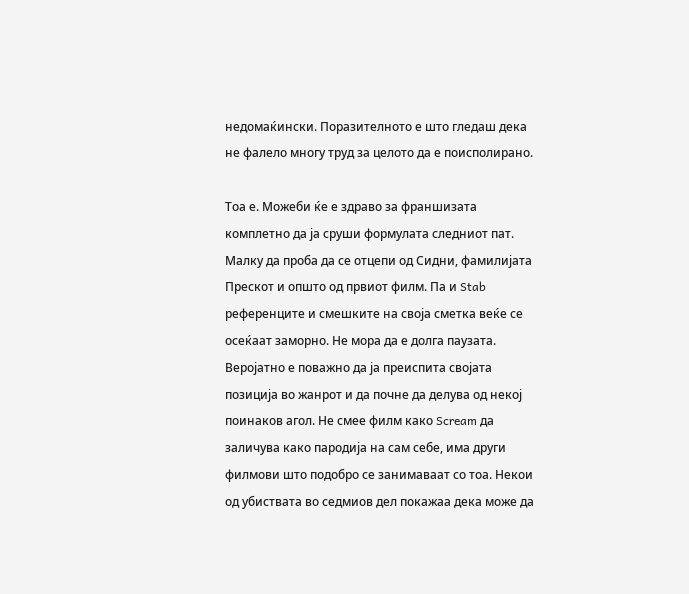недомаќински. Поразителното е што гледаш дека не фалело многу труд за целото да е поисполирано.

Тоа е. Можеби ќе е здраво за франшизата комплетно да ја сруши формулата следниот пат. Малку да проба да се отцепи од Сидни, фамилијата Прескот и општо од првиот филм. Па и Stab референците и смешките на своја сметка веќе се осеќаат заморно. Не мора да е долга паузата. Веројатно е поважно да ја преиспита својата позиција во жанрот и да почне да делува од некој поинаков агол. Не смее филм како Scream да заличува како пародија на сам себе, има други филмови што подобро се занимаваат со тоа. Некои од убиствата во седмиов дел покажаа дека може да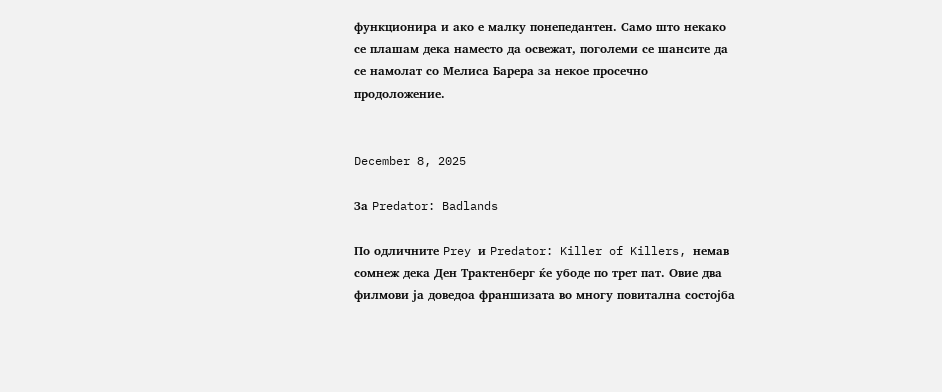функционира и ако е малку понепедантен. Само што некако се плашам дека наместо да освежат, поголеми се шансите да се намолат со Мелиса Барера за некое просечно продоложение.


December 8, 2025

За Predator: Badlands

По одличните Prey и Predator: Killer of Killers, немав сомнеж дека Ден Трактенберг ќе убоде по трет пат. Овие два филмови ја доведоа франшизата во многу повитална состојба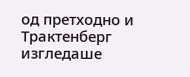од претходно и Трактенберг изгледаше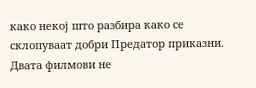како некој што разбира како се склопуваат добри Предатор приказни. Двата филмови не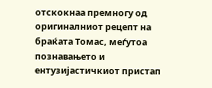отскокнаа премногу од оригиналниот рецепт на браќата Томас, меѓутоа познавањето и ентузијастичкиот пристап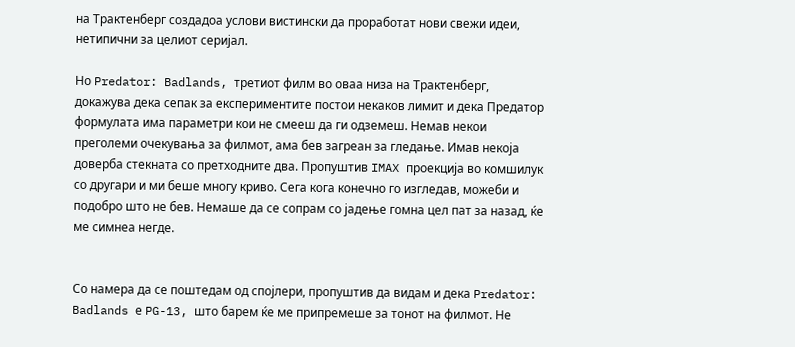на Трактенберг создадоа услови вистински да проработат нови свежи идеи, нетипични за целиот серијал.

Но Predator: Badlands, третиот филм во оваа низа на Трактенберг, докажува дека сепак за експериментите постои некаков лимит и дека Предатор формулата има параметри кои не смееш да ги одземеш. Немав некои преголеми очекувања за филмот, ама бев загреан за гледање. Имав некоја доверба стекната со претходните два. Пропуштив IMAX проекција во комшилук со другари и ми беше многу криво. Сега кога конечно го изгледав, можеби и подобро што не бев. Немаше да се сопрам со јадење гомна цел пат за назад, ќе ме симнеа негде.


Со намера да се поштедам од спојлери, пропуштив да видам и дека Predator: Badlands е PG-13, што барем ќе ме припремеше за тонот на филмот. Не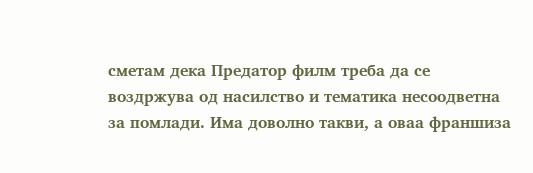сметам дека Предатор филм треба да се воздржува од насилство и тематика несоодветна за помлади. Има доволно такви, а оваа франшиза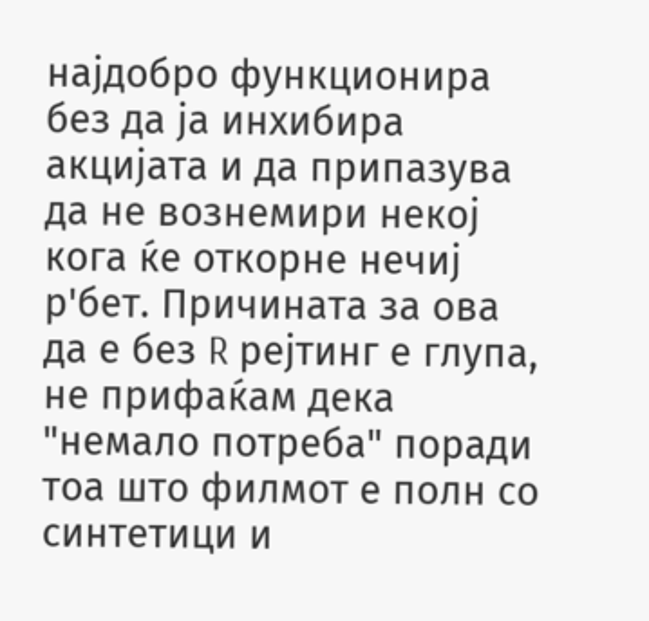најдобро функционира без да ја инхибира акцијата и да припазува да не вознемири некој кога ќе откорне нечиј р'бет. Причината за ова да е без R рејтинг е глупа, не прифаќам дека "немало потреба" поради тоа што филмот е полн со синтетици и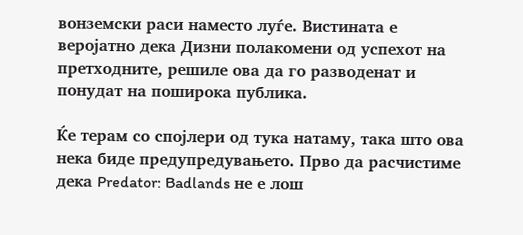вонземски раси наместо луѓе. Вистината е веројатно дека Дизни полакомени од успехот на претходните, решиле ова да го разводенат и понудат на поширока публика.

Ќе терам со спојлери од тука натаму, така што ова нека биде предупредувањето. Прво да расчистиме дека Predator: Badlands не е лош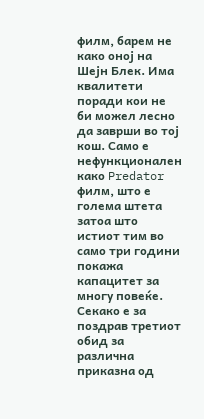филм, барем не како оној на Шејн Блек. Има квалитети поради кои не би можел лесно да заврши во тој кош. Само е нефункционален како Predator филм, што е голема штета затоа што истиот тим во само три години покажа капацитет за многу повеќе. Секако е за поздрав третиот обид за различна приказна од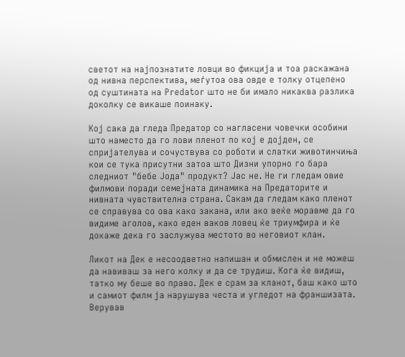светот на најпознатите ловци во фикција и тоа раскажана од нивна перспектива, меѓутоа ова овде е толку отцепено од суштината на Predator што не би имало никаква разлика доколку се викаше поинаку.

Кој сака да гледа Предатор со нагласени човечки особини што наместо да го лови пленот по кој е дојден, се спријателува и сочуствува со роботи и слатки животинчиња кои се тука присутни затоа што Дизни упорно го бара следниот "бебе Јода" продукт? Јас не. Не ги гледам овие филмови поради семејната динамика на Предаторите и нивната чувствителна страна. Сакам да гледам како пленот се справува со ова како закана, или ако веќе моравме да го видиме аголов, како еден ваков ловец ќе триумфира и ќе докаже дека го заслужува местото во неговиот клан.

Ликот на Дек е несоодветно напишан и обмислен и не можеш да навиваш за него колку и да се трудиш. Кога ќе видиш, татко му беше во право. Дек е срам за кланот, баш како што и самиот филм ја нарушува честа и угледот на франшизата. Верував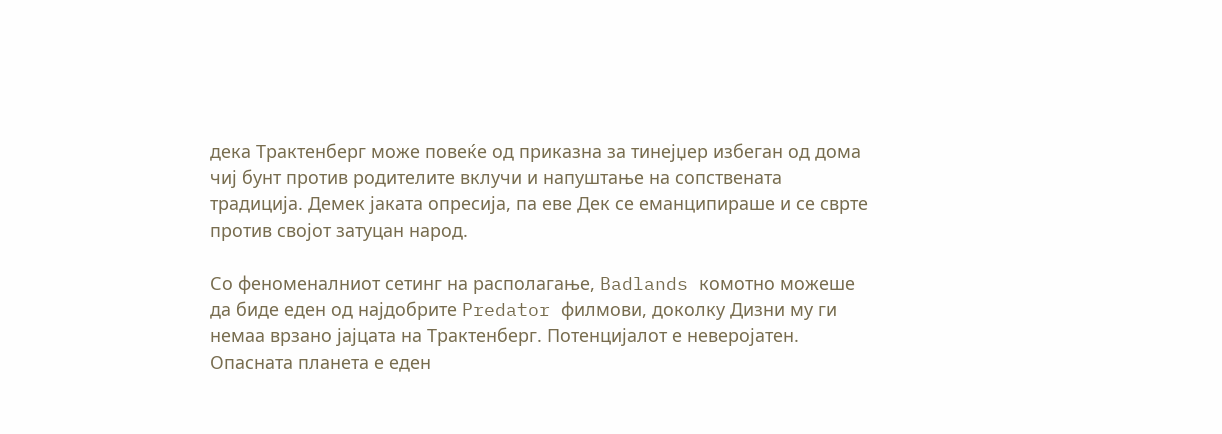дека Трактенберг може повеќе од приказна за тинејџер избеган од дома чиј бунт против родителите вклучи и напуштање на сопствената традиција. Демек јаката опресија, па еве Дек се еманципираше и се сврте против својот затуцан народ.

Со феноменалниот сетинг на располагање, Badlands комотно можеше да биде еден од најдобрите Predator филмови, доколку Дизни му ги немаа врзано јајцата на Трактенберг. Потенцијалот е неверојатен. Опасната планета е еден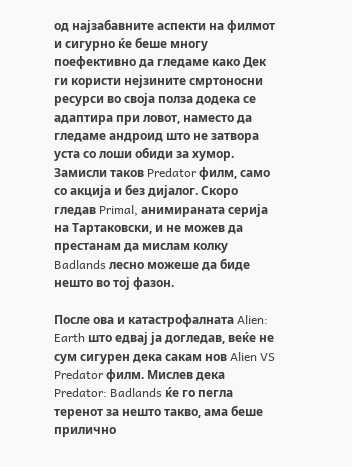од најзабавните аспекти на филмот и сигурно ќе беше многу поефективно да гледаме како Дек ги користи нејзините смртоносни ресурси во своја полза додека се адаптира при ловот, наместо да гледаме андроид што не затвора уста со лоши обиди за хумор. Замисли таков Predator филм, само со акција и без дијалог. Скоро гледав Primal, анимираната серија на Тартаковски, и не можев да престанам да мислам колку Badlands лесно можеше да биде нешто во тој фазон.

После ова и катастрофалната Alien: Earth што едвај ја догледав, веќе не сум сигурен дека сакам нов Alien VS Predator филм. Мислев дека Predator: Badlands ќе го пегла теренот за нешто такво, ама беше прилично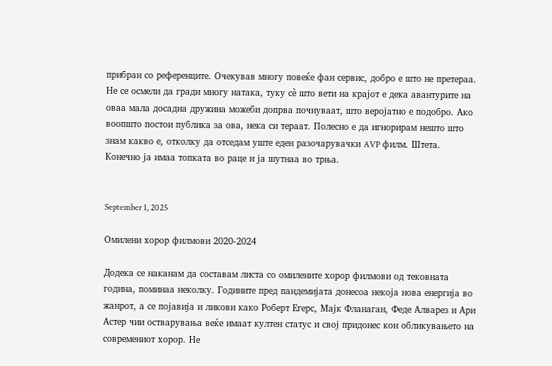прибран со референците. Очекував многу повеќе фан сервис, добро е што не претераа. Не се осмели да гради многу натака, туку сѐ што вети на крајот е дека авантурите на оваа мала досадна дружина можеби допрва почнуваат, што веројатно е подобро. Ако воопшто постои публика за ова, нека си тераат. Полесно е да игнорирам нешто што знам какво е, отколку да отседам уште еден разочарувачки AVP филм. Штета. Конечно ја имаа топката во раце и ја шутнаа во трња.


September 1, 2025

Омилени хорор филмови 2020-2024

Додека се наканам да составам листа со омилените хорор филмови од тековната година, поминаа неколку. Годините пред пандемијата донесоа некоја нова енергија во жанрот, а се појавија и ликови како Роберт Егерс, Мајк Фланаган, Феде Алварез и Ари Астер чии остварувања веќе имаат култен статус и свој придонес кон обликувањето на современиот хорор. Не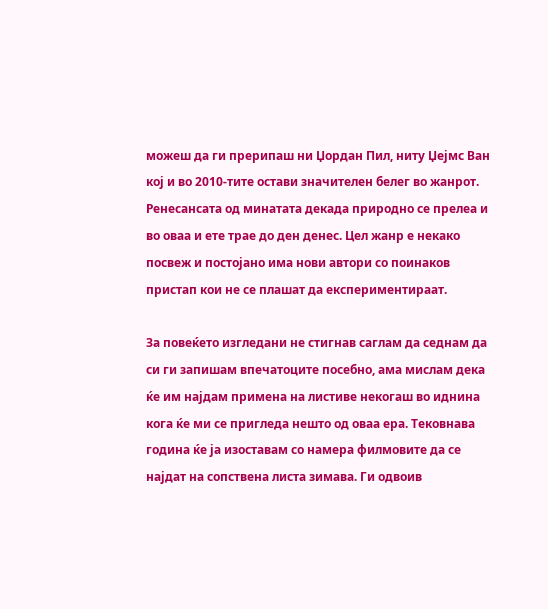можеш да ги прерипаш ни Џордан Пил, ниту Џејмс Ван кој и во 2010-тите остави значителен белег во жанрот. Ренесансата од минатата декада природно се прелеа и во оваа и ете трае до ден денес. Цел жанр е некако посвеж и постојано има нови автори со поинаков пристап кои не се плашат да експериментираат.

За повеќето изгледани не стигнав саглам да седнам да си ги запишам впечатоците посебно, ама мислам дека ќе им најдам примена на листиве некогаш во иднина кога ќе ми се пригледа нешто од оваа ера. Тековнава година ќе ја изоставам со намера филмовите да се најдат на сопствена листа зимава. Ги одвоив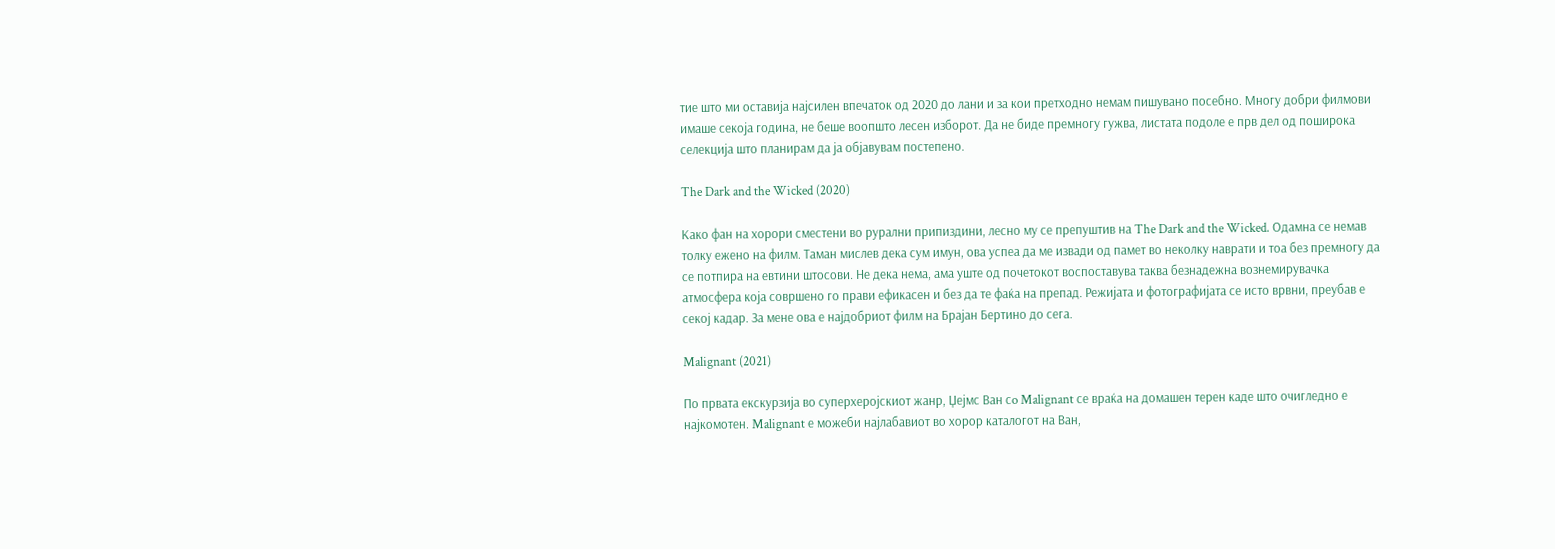тие што ми оставија најсилен впечаток од 2020 до лани и за кои претходно немам пишувано посебно. Многу добри филмови имаше секоја година, не беше воопшто лесен изборот. Да не биде премногу гужва, листата подоле е прв дел од поширока селекција што планирам да ја објавувам постепено.

The Dark and the Wicked (2020)

Како фан на хорори сместени во рурални припиздини, лесно му се препуштив на The Dark and the Wicked. Одамна се немав толку ежено на филм. Таман мислев дека сум имун, ова успеа да ме извади од памет во неколку наврати и тоа без премногу да се потпира на евтини штосови. Не дека нема, ама уште од почетокот воспоставува таква безнадежна вознемирувачка атмосфера која совршено го прави ефикасен и без да те фаќа на препад. Режијата и фотографијата се исто врвни, преубав е секој кадар. За мене ова е најдобриот филм на Брајан Бертино до сега.

Malignant (2021)

По првата екскурзија во суперхеројскиот жанр, Џејмс Ван сo Malignant се враќа на домашен терен каде што очигледно е најкомотен. Malignant е можеби најлабавиот во хорор каталогот на Ван,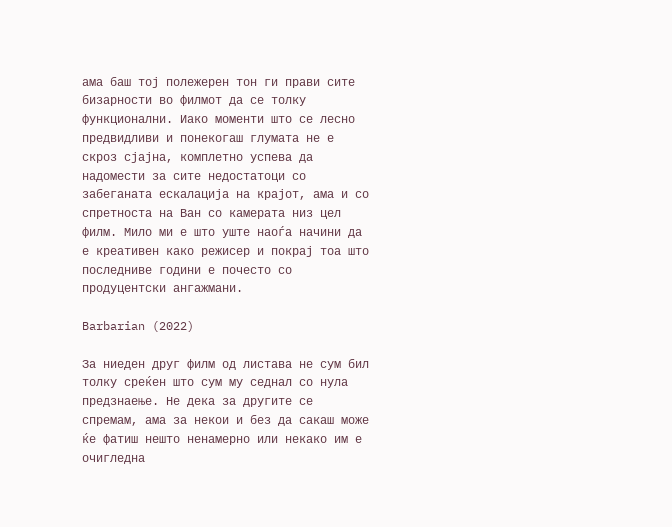ама баш тој полежерен тон ги прави сите бизарности во филмот да се толку функционални. Иако моменти што се лесно предвидливи и понекогаш глумата не е скроз сјајна, комплетно успева да надомести за сите недостатоци со забеганата ескалација на крајот, ама и со спретноста на Ван со камерата низ цел филм. Мило ми е што уште наоѓа начини да е креативен како режисер и покрај тоа што последниве години е почесто со продуцентски ангажмани.

Barbarian (2022)

За ниеден друг филм од листава не сум бил толку среќен што сум му седнал со нула предзнаење. Не дека за другите се спремам, ама за некои и без да сакаш може ќе фатиш нешто ненамерно или некако им е очигледна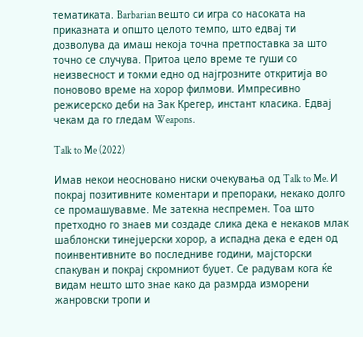тематиката. Barbarian вешто си игра со насоката на приказната и општо целото темпо, што едвај ти дозволува да имаш некоја точна претпоставка за што точно се случува. Притоа цело време те гуши со неизвесност и токми едно од најгрозните откритија во поновово време на хорор филмови. Импресивно режисерско деби на Зак Крегер, инстант класика. Едвај чекам да го гледам Weapons.

Talk to Me (2022)

Имав некои неосновано ниски очекувања од Talk to Me. И покрај позитивните коментари и препораки, некако долго се промашувавме. Ме затекна неспремен. Тоа што претходно го знаев ми создаде слика дека е некаков млак шаблонски тинејџерски хорор, а испадна дека е еден од поинвентивните во последниве години, мајсторски спакуван и покрај скромниот буџет. Се радувам кога ќе видам нешто што знае како да размрда изморени жанровски тропи и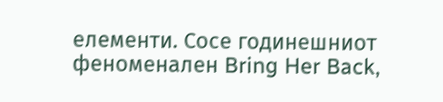елементи. Сосе годинешниот феноменален Bring Her Back,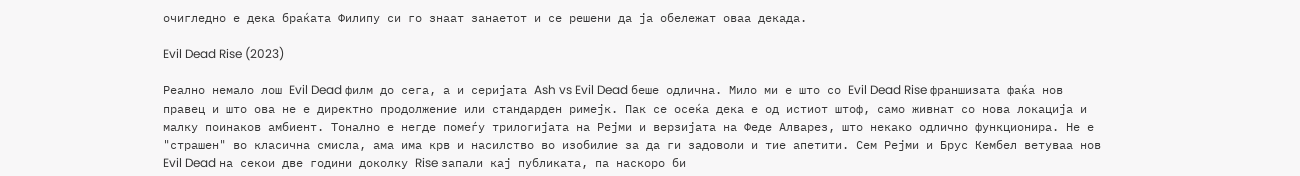очигледно е дека браќата Филипу си го знаат занаетот и се решени да ја обележат оваа декада.

Evil Dead Rise (2023)

Реално немало лош Evil Dead филм до сега, а и серијата Ash vs Evil Dead беше одлична. Мило ми е што со Evil Dead Rise франшизата фаќа нов правец и што ова не е директно продолжение или стандарден римејк. Пак се осеќа дека е од истиот штоф, само живнат со нова локација и малку поинаков амбиент. Тонално е негде помеѓу трилогијата на Рејми и верзијата на Феде Алварез, што некако одлично функционира. Не е "страшен" во класична смисла, ама има крв и насилство во изобилие за да ги задоволи и тие апетити. Сем Рејми и Брус Кембел ветуваа нов Evil Dead на секои две години доколку Rise запали кај публиката, па наскоро би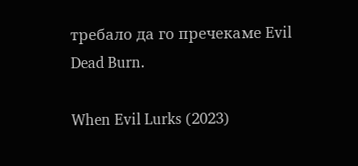требало да го пречекаме Evil Dead Burn.

When Evil Lurks (2023)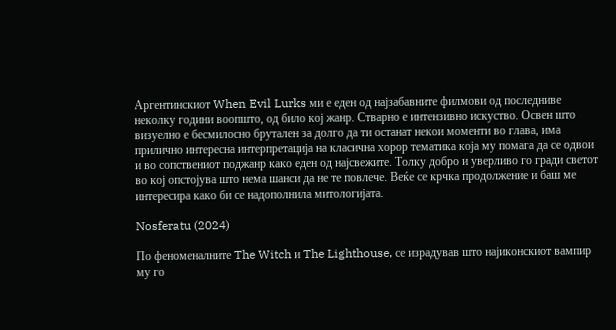Аргентинскиот When Evil Lurks ми е еден од најзабавните филмови од последниве неколку години воопшто, од било кој жанр. Стварно е интензивно искуство. Освен што визуелно е бесмилосно брутален за долго да ти останат некои моменти во глава, има прилично интересна интерпретација на класична хорор тематика која му помага да се одвои и во сопствениот поджанр како еден од најсвежите. Толку добро и уверливо го гради светот во кој опстојува што нема шанси да не те повлече. Веќе се крчка продолжение и баш ме интересира како би се надополнила митологијата.

Nosferatu (2024)

По феноменалните The Witch и The Lighthouse, се израдував што најиконскиот вампир му го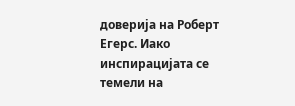доверија на Роберт Егерс. Иако инспирацијата се темели на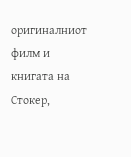оригиналниот филм и книгата на Стокер,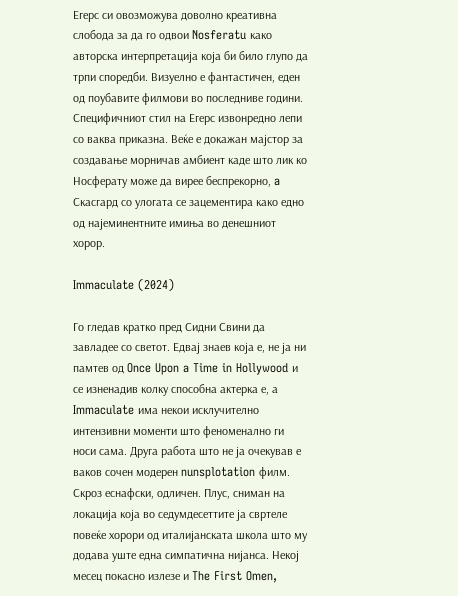Егерс си овозможува доволно креативна слобода за да го одвои Nosferatu како авторска интерпретација која би било глупо да трпи споредби. Визуелно е фантастичен, еден од поубавите филмови во последниве години. Специфичниот стил на Егерс извонредно лепи со ваква приказна. Веќе е докажан мајстор за создавање морничав амбиент каде што лик ко Носферату може да вирее беспрекорно, a Скасгард со улогата се зацементира како едно од најеминентните имиња во денешниот хорор.

Immaculate (2024)

Го гледав кратко пред Сидни Свини да завладее со светот. Едвај знаев која е, не ја ни памтев од Once Upon a Time in Hollywood и се изненадив колку способна актерка е, а Immaculate има некои исклучително интензивни моменти што феноменално ги носи сама. Друга работа што не ја очекував е ваков сочен модерен nunsplotation филм. Скроз еснафски, одличен. Плус, сниман на локација која во седумдесеттите ја свртеле повеќе хорори од италијанската школа што му додава уште една симпатична нијанса. Некој месец покасно излезе и The First Omen,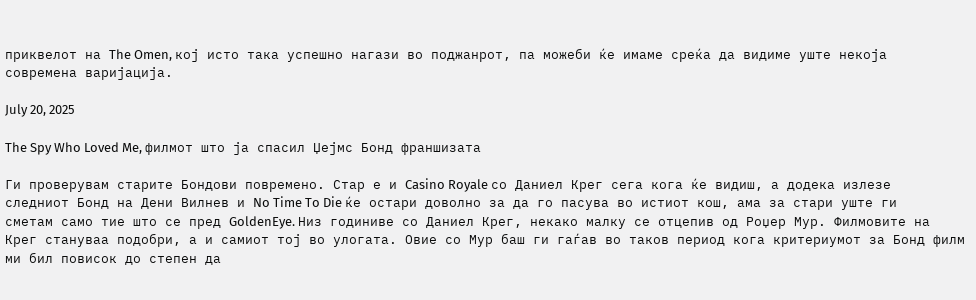приквелот на The Omen, кој исто така успешно нагази во поджанрот, па можеби ќе имаме среќа да видиме уште некоја современа варијација.

July 20, 2025

The Spy Who Loved Me, филмот што ја спасил Џејмс Бонд франшизата

Ги проверувам старите Бондови повремено. Стар е и Casino Royale со Даниел Крег сега кога ќе видиш, а додека излезе следниот Бонд на Дени Вилнев и No Time To Die ќе остари доволно за да го пасува во истиот кош, ама за стари уште ги сметам само тие што се пред GoldenEye. Низ годиниве со Даниел Крег, некако малку се отцепив од Роџер Мур. Филмовите на Крег стануваа подобри, а и самиот тој во улогата. Овие со Мур баш ги гаѓав во таков период кога критериумот за Бонд филм ми бил повисок до степен да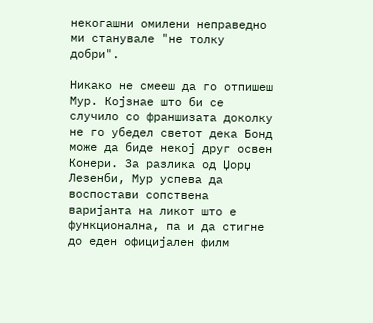некогашни омилени неправедно ми станувале "не толку добри".

Никако не смееш да го отпишеш Мур. Којзнае што би се случило со франшизата доколку не го убедел светот дека Бонд може да биде некој друг освен Конери. За разлика од Џорџ Лезенби, Мур успева да воспостави сопствена варијанта на ликот што е функционална, па и да стигне до еден официјален филм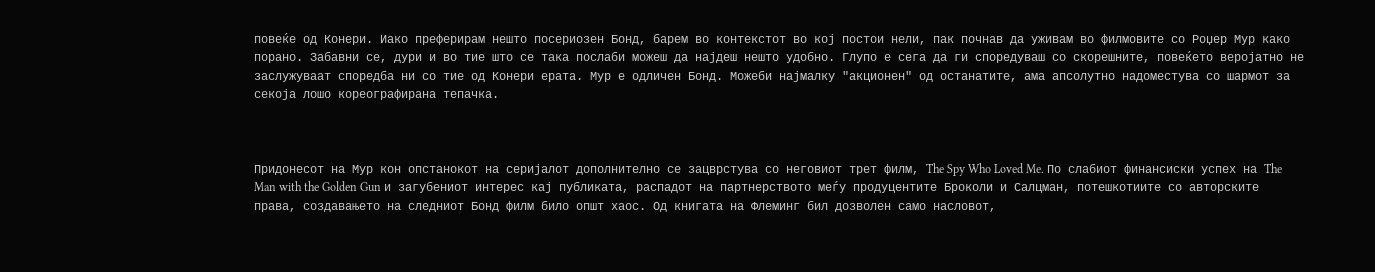повеќе од Конери. Иако преферирам нешто посериозен Бонд, барем во контекстот во кој постои нели, пак почнав да уживам во филмовите со Роџер Мур како порано. Забавни се, дури и во тие што се така послаби можеш да најдеш нешто удобно. Глупо е сега да ги споредуваш со скорешните, повеќето веројатно не заслужуваат споредба ни со тие од Конери ерата. Мур е одличен Бонд. Можеби најмалку "акционен" од останатите, ама апсолутно надоместува со шармот за секоја лошо кореографирана тепачка.



Придонесот на Мур кон опстанокот на серијалот дополнително се зацврстува со неговиот трет филм, The Spy Who Loved Me. По слабиот финансиски успех на The Man with the Golden Gun и загубениот интерес кај публиката, распадот на партнерството меѓу продуцентите Броколи и Салцман, потешкотиите со авторските права, создавањето на следниот Бонд филм било општ хаос. Од книгата на Флеминг бил дозволен само насловот,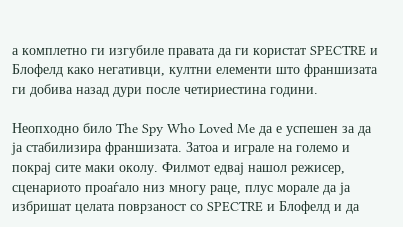а комплетно ги изгубиле правата да ги користат SPECTRE и Блофелд како негативци, култни елементи што франшизата ги добива назад дури после четириестина години.

Неопходно било The Spy Who Loved Me да е успешен за да ја стабилизира франшизата. Затоа и играле на големо и покрај сите маки околу. Филмот едвај нашол режисер, сценариото проаѓало низ многу раце, плус морале да ја избришат целата поврзаност со SPECTRE и Блофелд и да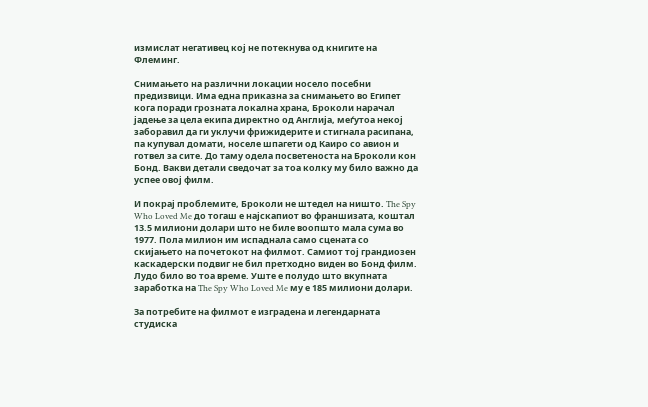измислат негативец кој не потекнува од книгите на Флеминг.

Снимањето на различни локации носело посебни предизвици. Има една приказна за снимањето во Египет кога поради грозната локална храна, Броколи нарачал јадење за цела екипа директно од Англија, меѓутоа некој заборавил да ги уклучи фрижидерите и стигнала расипана, па купувал домати, носеле шпагети од Каиро со авион и готвел за сите. До таму одела посветеноста на Броколи кон Бонд. Вакви детали сведочат за тоа колку му било важно да успее овој филм.

И покрај проблемите, Броколи не штедел на ништо. The Spy Who Loved Me до тогаш е најскапиот во франшизата, коштал 13.5 милиони долари што не биле воопшто мала сума во 1977. Пола милион им испаднала само сцената со скијањето на почетокот на филмот. Самиот тој грандиозен каскадерски подвиг не бил претходно виден во Бонд филм. Лудо било во тоа време. Уште е полудо што вкупната заработка на The Spy Who Loved Me му е 185 милиони долари.

За потребите на филмот е изградена и легендарната студиска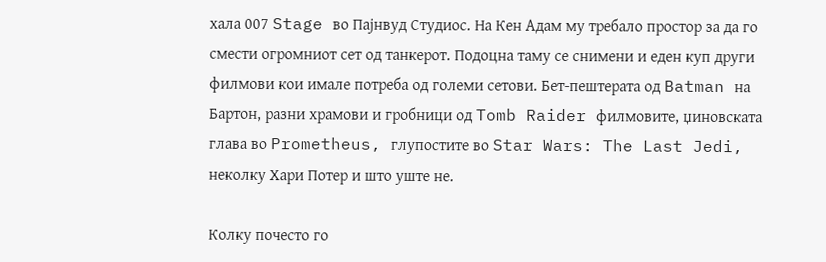хала 007 Stage во Пајнвуд Студиос. На Кен Адам му требало простор за да го смести огромниот сет од танкерот. Подоцна таму се снимени и еден куп други филмови кои имале потреба од големи сетови. Бет-пештерата од Batman на Бартон, разни храмови и гробници од Tomb Raider филмовите, џиновската глава во Prometheus, глупостите во Star Wars: The Last Jedi, неколку Хари Потер и што уште не.

Колку почесто го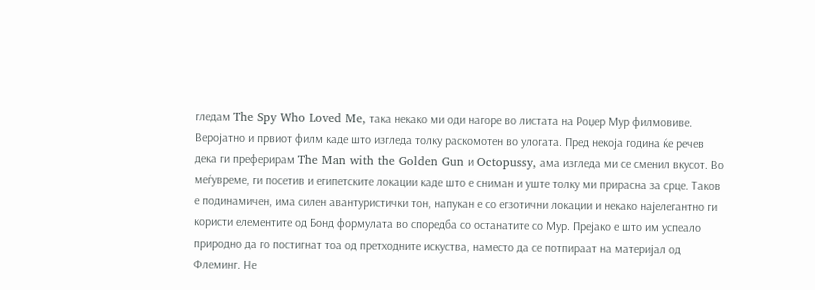гледам The Spy Who Loved Me, така некако ми оди нагоре во листата на Роџер Мур филмовиве. Веројатно и првиот филм каде што изгледа толку раскомотен во улогата. Пред некоја година ќе речев дека ги преферирам The Man with the Golden Gun и Octopussy, ама изгледа ми се сменил вкусот. Во меѓувреме, ги посетив и египетските локации каде што е сниман и уште толку ми прирасна за срце. Таков е подинамичен, има силен авантуристички тон, напукан е со егзотични локации и некако најелегантно ги користи елементите од Бонд формулата во споредба со останатите со Мур. Прејако е што им успеало природно да го постигнат тоа од претходните искуства, наместо да се потпираат на материјал од Флеминг. Не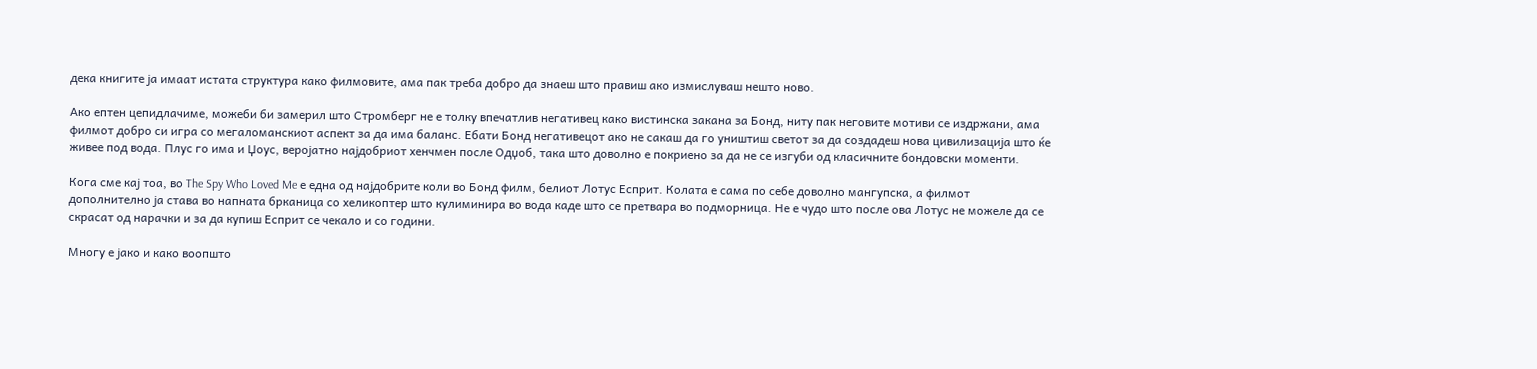дека книгите ја имаат истата структура како филмовите, ама пак треба добро да знаеш што правиш ако измислуваш нешто ново.

Ако ептен цепидлачиме, можеби би замерил што Стромберг не е толку впечатлив негативец како вистинска закана за Бонд, ниту пак неговите мотиви се издржани, ама филмот добро си игра со мегаломанскиот аспект за да има баланс. Ебати Бонд негативецот ако не сакаш да го уништиш светот за да создадеш нова цивилизација што ќе живее под вода. Плус го има и Џоус, веројатно најдобриот хенчмен после Одџоб, така што доволно е покриено за да не се изгуби од класичните бондовски моменти.

Кога сме кај тоа, во The Spy Who Loved Me е една од најдобрите коли во Бонд филм, белиот Лотус Есприт. Колата е сама по себе доволно мангупска, а филмот дополнително ја става во напната брканица со хеликоптер што кулиминира во вода каде што се претвара во подморница. Не е чудо што после ова Лотус не можеле да се скрасат од нарачки и за да купиш Есприт се чекало и со години.

Многу е јако и како воопшто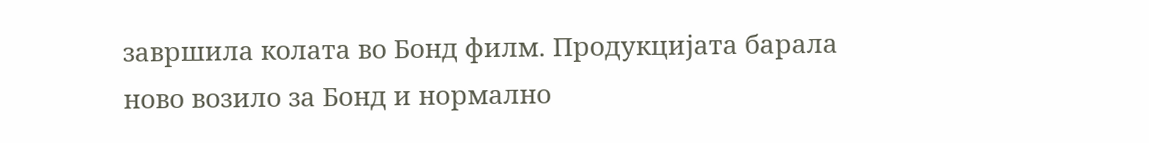завршила колата во Бонд филм. Продукцијата барала ново возило за Бонд и нормално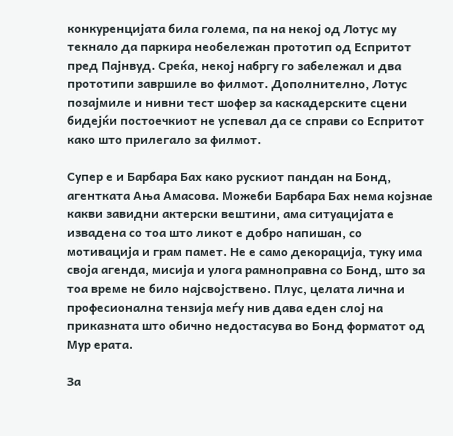конкуренцијата била голема, па на некој од Лотус му текнало да паркира необележан прототип од Еспритот пред Пајнвуд. Среќа, некој набргу го забележал и два прототипи завршиле во филмот. Дополнително, Лотус позајмиле и нивни тест шофер за каскадерските сцени бидејќи постоечкиот не успевал да се справи со Еспритот како што прилегало за филмот.

Супер е и Барбара Бах како рускиот пандан на Бонд, агентката Ања Амасова. Можеби Барбара Бах нема којзнае какви завидни актерски вештини, ама ситуацијата е извадена со тоа што ликот е добро напишан, со мотивација и грам памет. Не е само декорација, туку има своја агенда, мисија и улога рамноправна со Бонд, што за тоа време не било најсвојствено. Плус, целата лична и професионална тензија меѓу нив дава еден слој на приказната што обично недостасува во Бонд форматот од Мур ерата.

За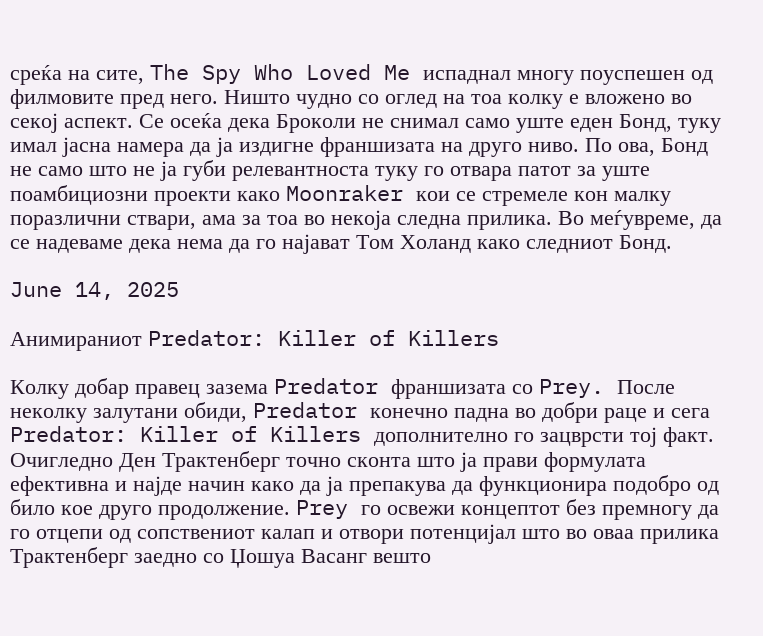среќа на сите, The Spy Who Loved Me испаднал многу поуспешен од филмовите пред него. Ништо чудно со оглед на тоа колку е вложено во секој аспект. Се осеќа дека Броколи не снимал само уште еден Бонд, туку имал јасна намера да ја издигне франшизата на друго ниво. По ова, Бонд не само што не ја губи релевантноста туку го отвара патот за уште поамбициозни проекти како Moonraker кои се стремеле кон малку поразлични ствари, ама за тоа во некоја следна прилика. Во меѓувреме, да се надеваме дека нема да го најават Том Холанд како следниот Бонд.

June 14, 2025

Анимираниот Predator: Killer of Killers

Колку добар правец зазема Predator франшизата со Prey. После неколку залутани обиди, Predator конечно падна во добри раце и сега Predator: Killer of Killers дополнително го зацврсти тој факт. Очигледно Ден Трактенберг точно сконта што ја прави формулата ефективна и најде начин како да ја препакува да функционира подобро од било кое друго продолжение. Prey го освежи концептот без премногу да го отцепи од сопствениот калап и отвори потенцијал што во оваа прилика Трактенберг заедно со Џошуа Васанг вешто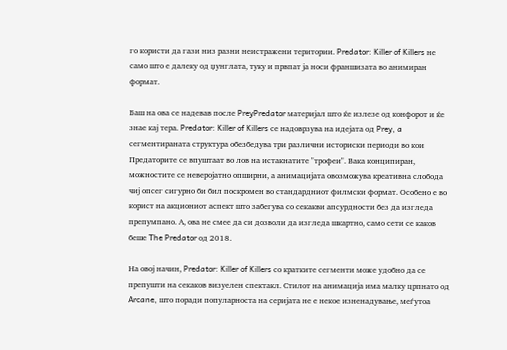го користи да гази низ разни неистражени територии. Predator: Killer of Killers не само што е далеку од џунглата, туку и првпат ја носи франшизата во анимиран формат.

Баш на ова се надевав после PreyPredator материјал што ќе излезе од конфорот и ќе знае кај тера. Predator: Killer of Killers се надоврзува на идејата од Prey, a сегментираната структура обезбедува три различни историски периоди во кои Предаторите се впуштаат во лов на истакнатите "трофеи". Вака конципиран, можностите се неверојатно опширни, а анимацијата овозможува креативна слобода чиј опсег сигурно би бил поскромен во стандардниот филмски формат. Особено е во корист на акциониот аспект што забегува со секакви апсурдности без да изгледа препумпано. А, ова не смее да си дозволи да изгледа шкартно, само сети се каков беше The Predator од 2018.

На овој начин, Predator: Killer of Killers со кратките сегменти може удобно да се препушти на секаков визуелен спектакл. Стилот на анимација има малку црпнато од Arcane, што поради популарноста на серијата не е некое изненадување, меѓутоа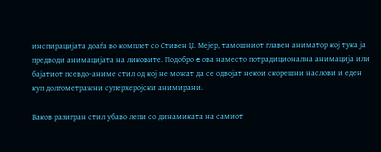инспирацијата доаѓа во комплет со Стивен Џ. Мејер, тамошниот главен аниматор кој тука ја предводи анимацијата на ликовите. Подобро e ова наместо потрадиционална анимација или бајатиот псевдо-аниме стил од кој не можат да се одвојат некои скорешни наслови и еден куп долгометражни суперхеројски анимирани.

Ваков разигран стил убаво лепи со динамиката на самиот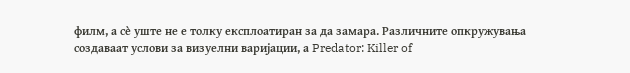филм, а сè уште не е толку експлоатиран за да замара. Различните опкружувања создаваат услови за визуелни варијации, а Predator: Killer of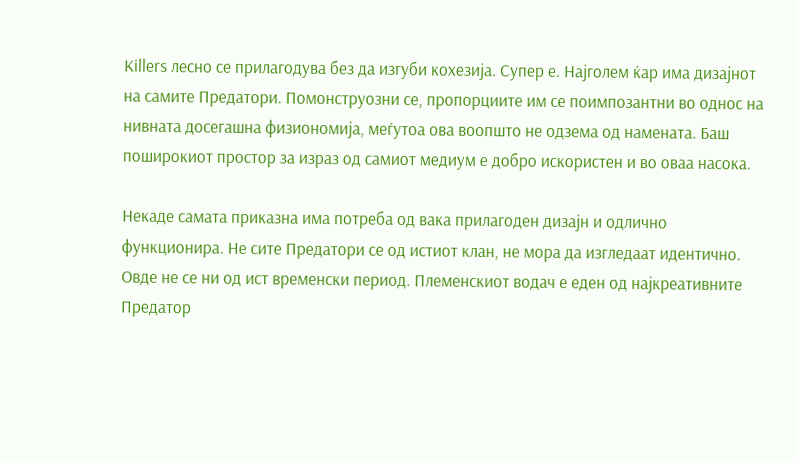Killers лесно се прилагодува без да изгуби кохезија. Супер е. Најголем ќар има дизајнот на самите Предатори. Помонструозни се, пропорциите им се поимпозантни во однос на нивната досегашна физиономија, меѓутоа ова воопшто не одзема од намената. Баш поширокиот простор за израз од самиот медиум е добро искористен и во оваа насока.

Некаде самата приказна има потреба од вака прилагоден дизајн и одлично функционира. Не сите Предатори се од истиот клан, не мора да изгледаат идентично. Овде не се ни од ист временски период. Племенскиот водач е еден од најкреативните Предатор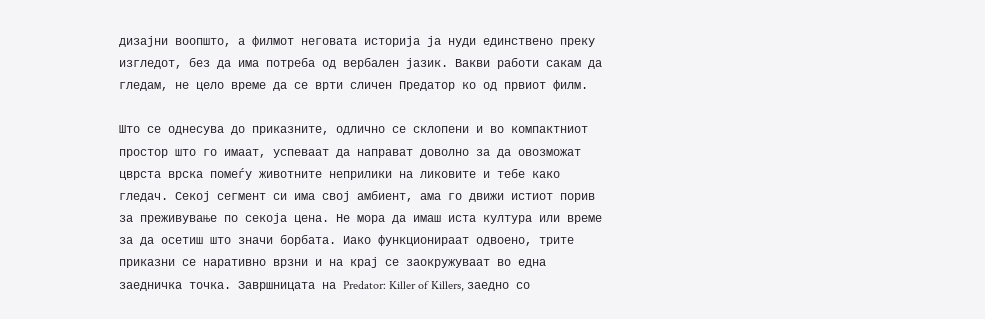дизајни воопшто, а филмот неговата историја ја нуди единствено преку изгледот, без да има потреба од вербален јазик. Вакви работи сакам да гледам, не цело време да се врти сличен Предатор ко од првиот филм.

Што се однесува до приказните, одлично се склопени и во компактниот простор што го имаат, успеваат да направат доволно за да овозможат цврста врска помеѓу животните неприлики на ликовите и тебе како гледач. Секој сегмент си има свој амбиент, ама го движи истиот порив за преживување по секоја цена. Не мора да имаш иста култура или време за да осетиш што значи борбата. Иако функционираат одвоено, трите приказни се наративно врзни и на крај се заокружуваат во една заедничка точка. Завршницата на Predator: Killer of Killers, заедно со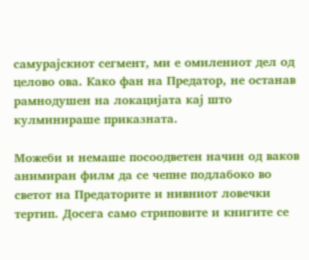самурајскиот сегмент, ми е омилениот дел од целово ова. Како фан на Предатор, не останав рамнодушен на локацијата кај што кулминираше приказната.

Можеби и немаше посоодветен начин од ваков анимиран филм да се чепне подлабоко во светот на Предаторите и нивниот ловечки тертип. Досега само стриповите и книгите се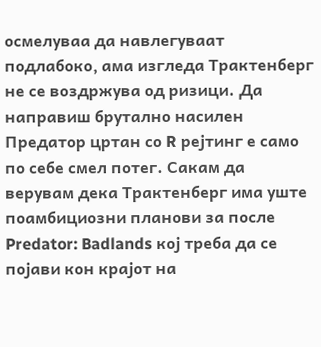осмелуваа да навлегуваат подлабоко, ама изгледа Трактенберг не се воздржува од ризици. Да направиш брутално насилен Предатор цртан со R рејтинг е само по себе смел потег. Сакам да верувам дека Трактенберг има уште поамбициозни планови за после Predator: Badlands кој треба да се појави кон крајот на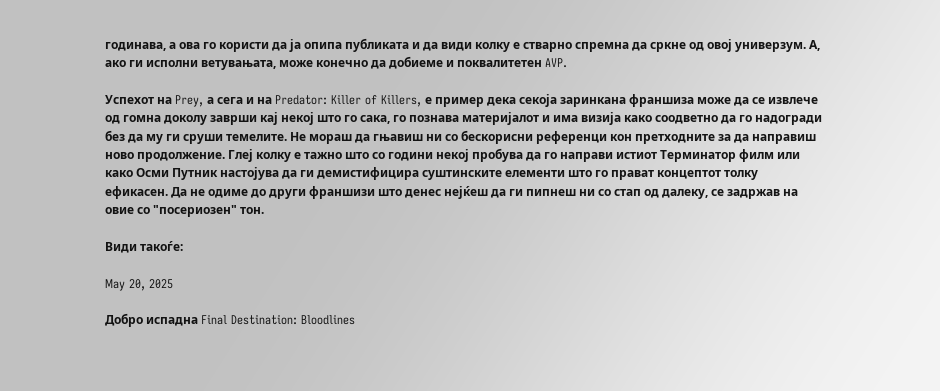годинава, а ова го користи да ја опипа публиката и да види колку е стварно спремна да сркне од овој универзум. А, ако ги исполни ветувањата, може конечно да добиеме и поквалитетен AVP.

Успехот на Prey, а сега и на Predator: Killer of Killers, е пример дека секоја заринкана франшиза може да се извлече од гомна доколу заврши кај некој што го сака, го познава материјалот и има визија како соодветно да го надогради без да му ги сруши темелите. Не мораш да гњавиш ни со бескорисни референци кон претходните за да направиш ново продолжение. Глеј колку е тажно што со години некој пробува да го направи истиот Терминатор филм или како Осми Путник настојува да ги демистифицира суштинските елементи што го прават концептот толку ефикасен. Да не одиме до други франшизи што денес нејќеш да ги пипнеш ни со стап од далеку, се задржав на овие со "посериозен" тон.

Види такоѓе:

May 20, 2025

Добро испадна Final Destination: Bloodlines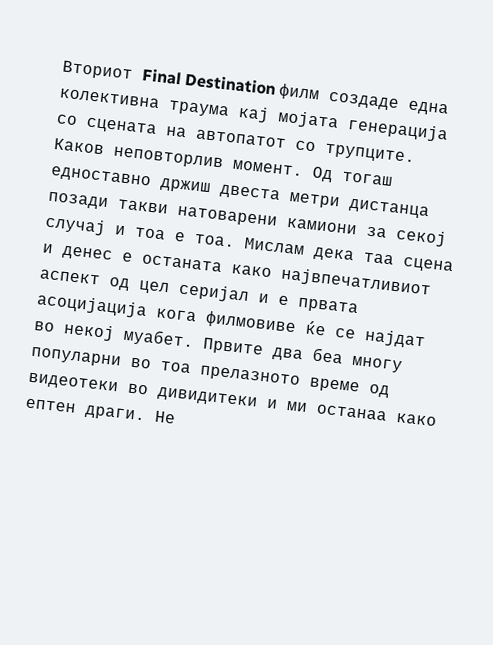Вториот Final Destination филм создаде една колективна траума кај мојата генерација со сцената на автопатот со трупците. Каков неповторлив момент. Од тогаш едноставно држиш двеста метри дистанца позади такви натоварени камиони за секој случај и тоа е тоа. Мислам дека таа сцена и денес е останата како највпечатливиот аспект од цел серијал и е првата асоцијација кога филмовиве ќе се најдат во некој муабет. Првите два беа многу популарни во тоа прелазното време од видеотеки во дивидитеки и ми останаа како ептен драги. Не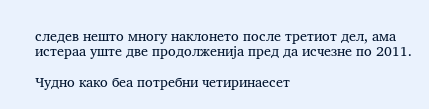следев нешто многу наклонето после третиот дел, ама истераа уште две продолженија пред да исчезне по 2011.

Чудно како беа потребни четиринаесет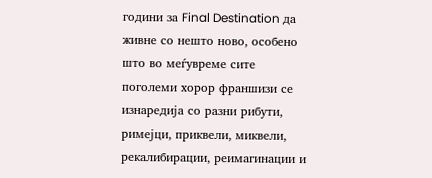години за Final Destination да живне со нешто ново, особено што во меѓувреме сите поголеми хорор франшизи се изнаредија со разни рибути, римејци, приквели, миквели, рекалибирации, реимагинации и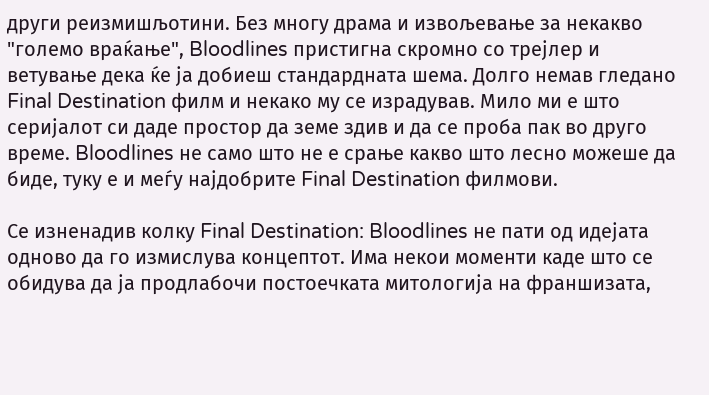други реизмишљотини. Без многу драма и извољевање за некакво "големо враќање", Bloodlines пристигна скромно со трејлер и ветување дека ќе ја добиеш стандардната шема. Долго немав гледано Final Destination филм и некако му се израдував. Мило ми е што серијалот си даде простор да земе здив и да се проба пак во друго време. Bloodlines не само што не е срање какво што лесно можеше да биде, туку е и меѓу најдобрите Final Destination филмови.

Се изненадив колку Final Destination: Bloodlines не пати од идејата одново да го измислува концептот. Има некои моменти каде што се обидува да ја продлабочи постоечката митологија на франшизата,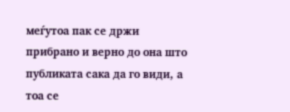меѓутоа пак се држи прибрано и верно до она што публиката сака да го види, а тоа се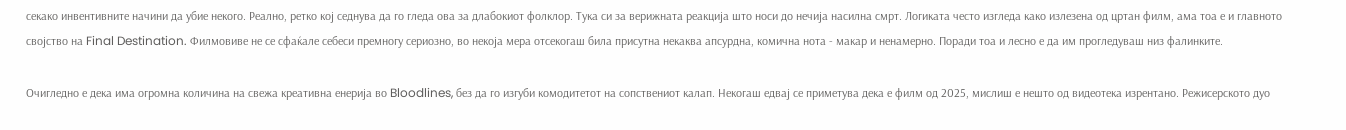секако инвентивните начини да убие некого. Реално, ретко кој седнува да го гледа ова за длабокиот фолклор. Тука си за верижната реакција што носи до нечија насилна смрт. Логиката често изгледа како излезена од цртан филм, ама тоа е и главното својство на Final Destination. Филмовиве не се сфаќале себеси премногу сериозно, во некоја мера отсекогаш била присутна некаква апсурдна, комична нота - макар и ненамерно. Поради тоа и лесно е да им прогледуваш низ фалинките.

Очигледно е дека има огромна количина на свежа креативна енерија во Bloodlines, без да го изгуби комодитетот на сопствениот калап. Некогаш едвај се приметува дека е филм од 2025, мислиш е нешто од видеотека изрентано. Режисерското дуо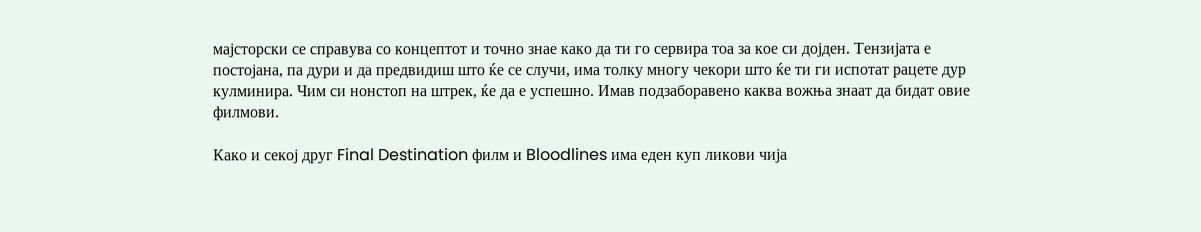мајсторски се справува со концептот и точно знае како да ти го сервира тоа за кое си дојден. Тензијата е постојана, па дури и да предвидиш што ќе се случи, има толку многу чекори што ќе ти ги испотат рацете дур кулминира. Чим си нонстоп на штрек, ќе да е успешно. Имав подзаборавено каква вожња знаат да бидат овие филмови.

Како и секој друг Final Destination филм и Bloodlines има еден куп ликови чија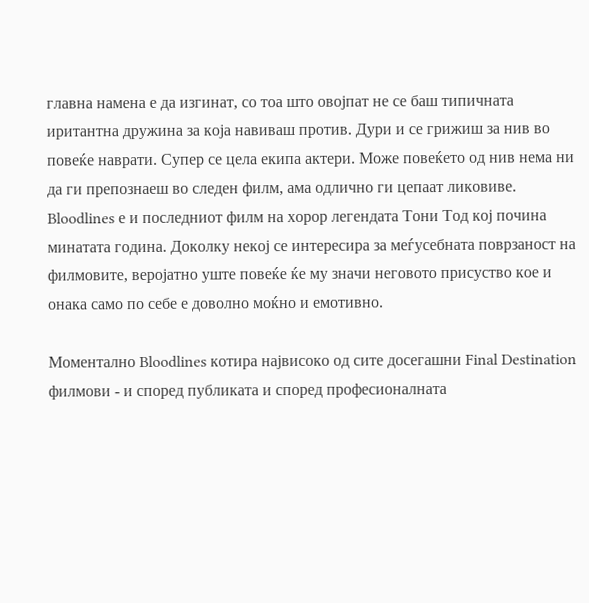главна намена е да изгинат, со тоа што овојпат не се баш типичната иритантна дружина за која навиваш против. Дури и се грижиш за нив во повеќе наврати. Супер се цела екипа актери. Може повеќето од нив нема ни да ги препознаеш во следен филм, ама одлично ги цепаат ликовиве. Bloodlines е и последниот филм на хорор легендата Тони Тод кој почина минатата година. Доколку некој се интересира за меѓусебната поврзаност на филмовите, веројатно уште повеќе ќе му значи неговото присуство кое и онака само по себе е доволно моќно и емотивно.

Моментално Bloodlines котира највисоко од сите досегашни Final Destination филмови - и според публиката и според професионалната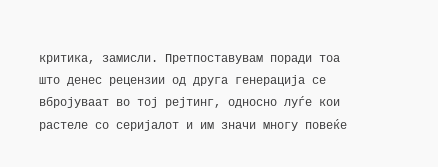критика, замисли. Претпоставувам поради тоа што денес рецензии од друга генерација се вбројуваат во тој рејтинг, односно луѓе кои растеле со серијалот и им значи многу повеќе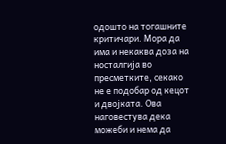одошто на тогашните критичари. Мора да има и некаква доза на носталгија во пресметките, секако не е подобар од кецот и двојката. Ова наговестува дека можеби и нема да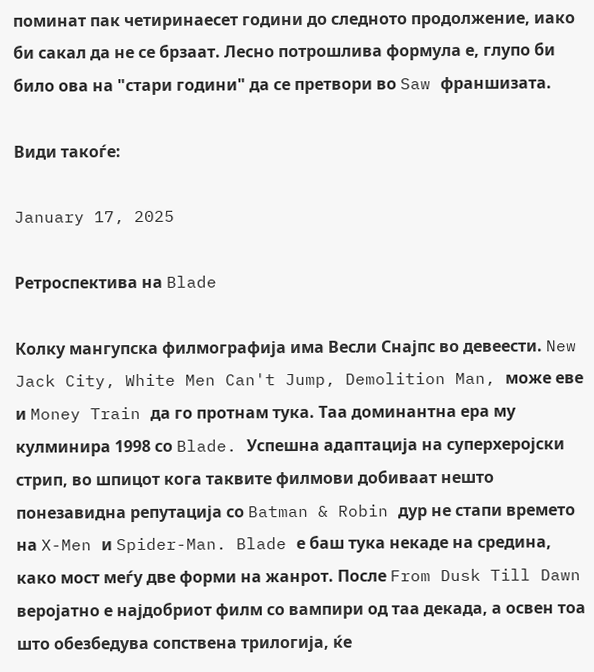поминат пак четиринаесет години до следното продолжение, иако би сакал да не се брзаат. Лесно потрошлива формула е, глупо би било ова на "стари години" да се претвори во Saw франшизата.

Види такоѓе:

January 17, 2025

Ретроспектива на Blade

Колку мангупска филмографија има Весли Снајпс во девеести. New Jack City, White Men Can't Jump, Demolition Man, може еве и Money Train да го протнам тука. Таа доминантна ера му кулминира 1998 со Blade. Успешна адаптација на суперхеројски стрип, во шпицот кога таквите филмови добиваат нешто понезавидна репутација со Batman & Robin дур не стапи времето на X-Men и Spider-Man. Blade е баш тука некаде на средина, како мост меѓу две форми на жанрот. После From Dusk Till Dawn веројатно е најдобриот филм со вампири од таа декада, а освен тоа што обезбедува сопствена трилогија, ќе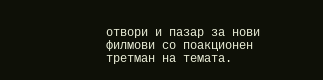отвори и пазар за нови филмови со поакционен третман на темата.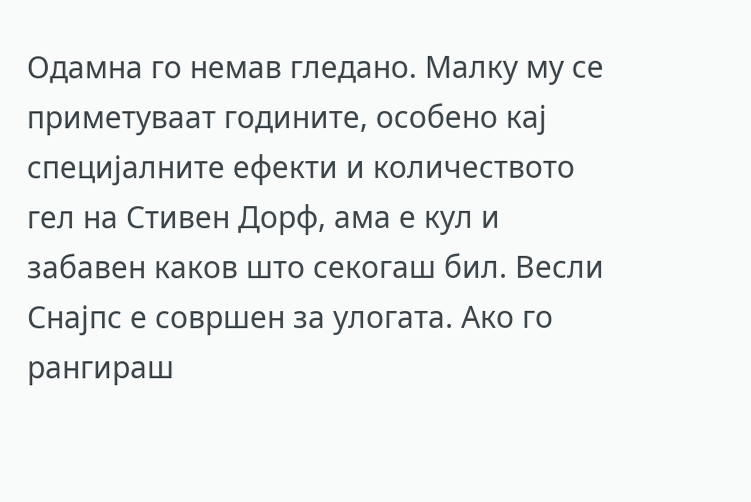Одамна го немав гледано. Малку му се приметуваат годините, особено кај специјалните ефекти и количеството гел на Стивен Дорф, ама е кул и забавен каков што секогаш бил. Весли Снајпс е совршен за улогата. Ако го рангираш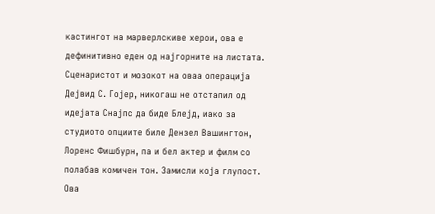кастингот на марверлскиве херои, ова е дефинитивно еден од најгорните на листата. Сценаристот и мозокот на оваа операција Дејвид С. Гојер, никогаш не отстапил од идејата Снајпс да биде Блејд, иако за студиото опциите биле Дензел Вашингтон, Лоренс Фишбурн, па и бел актер и филм со полабав комичен тон. Замисли која глупост. Ова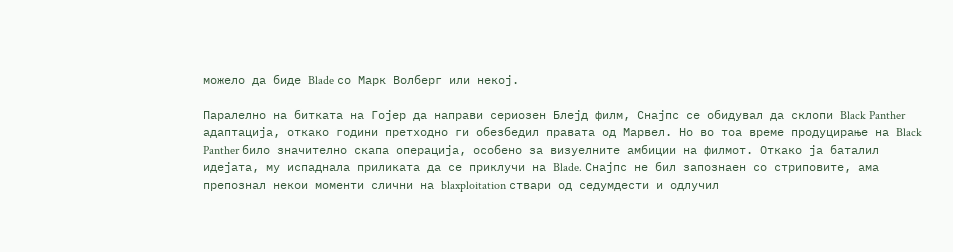можело да биде Blade со Марк Волберг или некој.

Паралелно на битката на Гојер да направи сериозен Блејд филм, Снајпс се обидувал да склопи Black Panther адаптација, откако години претходно ги обезбедил правата од Марвел. Но во тоа време продуцирање на Black Panther било значително скапа операција, особено за визуелните амбиции на филмот. Откако ја баталил идејата, му испаднала приликата да се приклучи на Blade. Снајпс не бил запознаен со стриповите, ама препознал некои моменти слични на blaxploitation ствари од седумдести и одлучил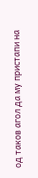од таков агол да му пристапи на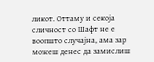ликот. Оттаму и секоја сличност со Шафт не е воопшто случајна, ама зар можеш денес да замислиш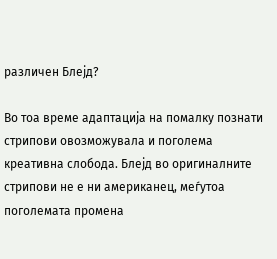различен Блејд?

Во тоа време адаптација на помалку познати стрипови овозможувала и поголема креативна слобода. Блејд во оригиналните стрипови не е ни американец, меѓутоа поголемата промена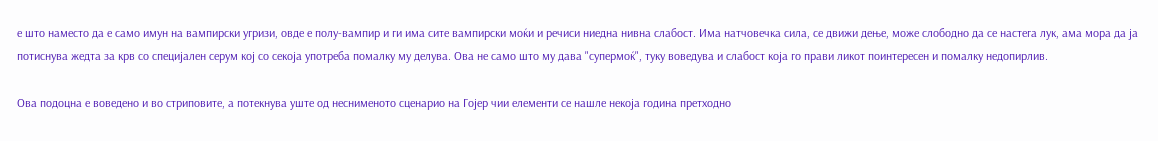е што наместо да е само имун на вампирски угризи, овде е полу-вампир и ги има сите вампирски моќи и речиси ниедна нивна слабост. Има натчовечка сила, се движи дење, може слободно да се настега лук, ама мора да ја потиснува жедта за крв со специјален серум кој со секоја употреба помалку му делува. Ова не само што му дава "супермоќ", туку воведува и слабост која го прави ликот поинтересен и помалку недопирлив.

Ова подоцна е воведено и во стриповите, а потекнува уште од неснименото сценарио на Гојер чии елементи се нашле некоја година претходно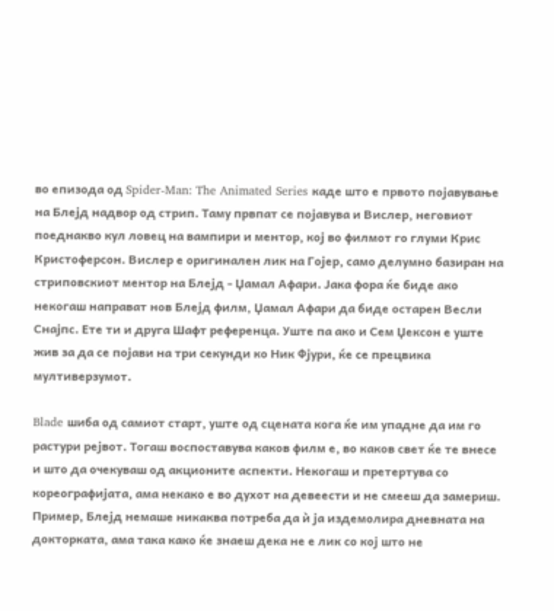во епизода од Spider-Man: The Animated Series каде што е првото појавување на Блејд надвор од стрип. Таму првпат се појавува и Вислер, неговиот поеднакво кул ловец на вампири и ментор, кој во филмот го глуми Крис Кристоферсон. Вислер е оригинален лик на Гојер, само делумно базиран на стриповскиот ментор на Блејд - Џамал Афари. Јака фора ќе биде ако некогаш направат нов Блејд филм, Џамал Афари да биде остарен Весли Снајпс. Ете ти и друга Шафт референца. Уште па ако и Сем Џексон е уште жив за да се појави на три секунди ко Ник Фјури, ќе се прецвика мултиверзумот.

Blade шиба од самиот старт, уште од сцената кога ќе им упадне да им го растури рејвот. Тогаш воспоставува каков филм е, во каков свет ќе те внесе и што да очекуваш од акционите аспекти. Некогаш и претертува со кореографијата, ама некако е во духот на девеести и не смееш да замериш. Пример, Блејд немаше никаква потреба да ѝ ја издемолира дневната на докторката, ама така како ќе знаеш дека не е лик со кој што не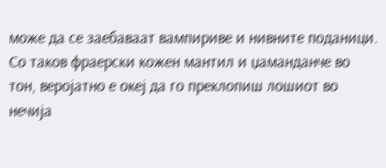може да се заебаваат вампириве и нивните поданици. Со таков фраерски кожен мантил и џаманданче во тон, веројатно е океј да го преклопиш лошиот во нечија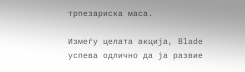трпезариска маса.

Измеѓу целата акција, Blade успева одлично да ја развие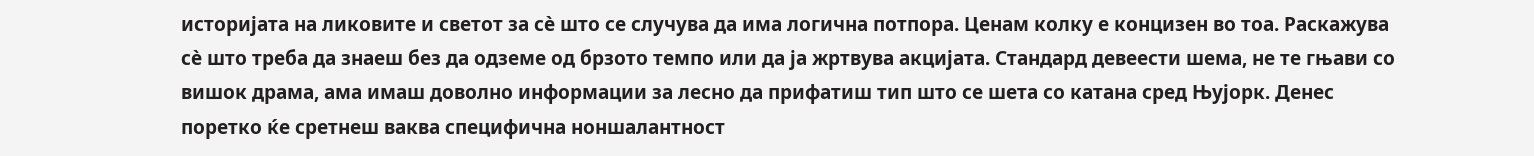историјата на ликовите и светот за сѐ што се случува да има логична потпора. Ценам колку е концизен во тоа. Раскажува сѐ што треба да знаеш без да одземе од брзото темпо или да ја жртвува акцијата. Стандард девеести шема, не те гњави со вишок драма, ама имаш доволно информации за лесно да прифатиш тип што се шета со катана сред Њујорк. Денес поретко ќе сретнеш ваква специфична ноншалантност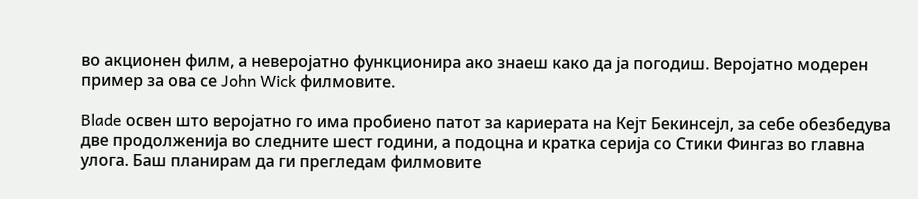во акционен филм, а неверојатно функционира ако знаеш како да ја погодиш. Веројатно модерен пример за ова се John Wick филмовите.

Blade освен што веројатно го има пробиено патот за кариерата на Кејт Бекинсејл, за себе обезбедува две продолженија во следните шест години, а подоцна и кратка серија со Стики Фингаз во главна улога. Баш планирам да ги прегледам филмовите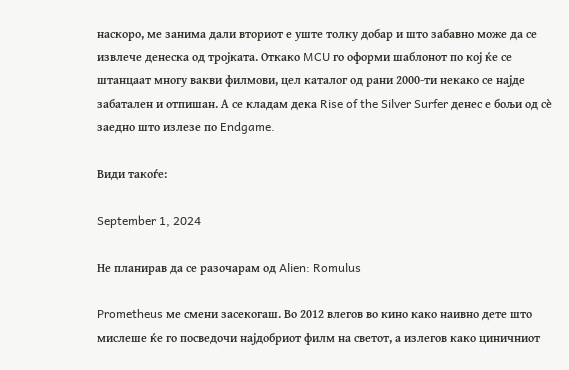наскоро, ме занима дали вториот е уште толку добар и што забавно може да се извлече денеска од тројката. Откако MCU го оформи шаблонот по кој ќе се штанцаат многу вакви филмови, цел каталог од рани 2000-ти некако се најде забатален и отпишан. А се кладам дека Rise of the Silver Surfer денес е бољи од сѐ заедно што излезе по Endgame.

Види такоѓе:

September 1, 2024

Не планирав да се разочарам од Alien: Romulus

Prometheus ме смени засекогаш. Во 2012 влегов во кино како наивно дете што мислеше ќе го посведочи најдобриот филм на светот, а излегов како циничниот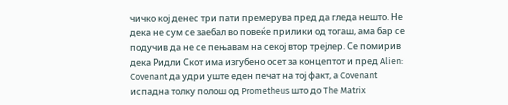чичко кој денес три пати премерува пред да гледа нешто. Не дека не сум се заебал во повеќе прилики од тогаш, ама бар се подучив да не се пењавам на секој втор трејлер. Се помирив дека Ридли Скот има изгубено осет за концептот и пред Alien: Covenant да удри уште еден печат на тој факт, а Covenant испадна толку полош од Prometheus што до The Matrix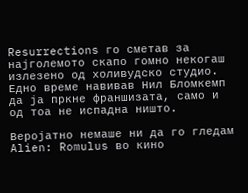Resurrections го сметав за најголемото скапо гомно некогаш излезено од холивудско студио. Едно време навивав Нил Бломкемп да ја пркне франшизата, само и од тоа не испадна ништо.

Веројатно немаше ни да го гледам Alien: Romulus во кино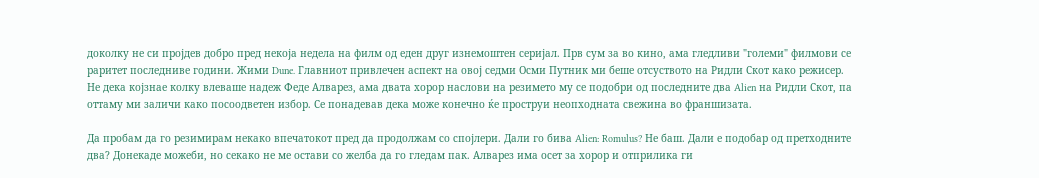доколку не си пројдев добро пред некоја недела на филм од еден друг изнемоштен серијал. Прв сум за во кино, ама гледливи "големи" филмови се раритет последниве години. Жими Dune. Главниот привлечен аспект на овој седми Осми Путник ми беше отсуството на Ридли Скот како режисер. Не дека којзнае колку влеваше надеж Феде Алварез, ама двата хорор наслови на резимето му се подобри од последните два Alien на Ридли Скот, па оттаму ми заличи како посоодветен избор. Се понадевав дека може конечно ќе проструи неопходната свежина во франшизата.

Да пробам да го резимирам некако впечатокот пред да продолжам со спојлери. Дали го бива Alien: Romulus? Не баш. Дали е подобар од претходните два? Донекаде можеби, но секако не ме остави со желба да го гледам пак. Алварез има осет за хорор и отприлика ги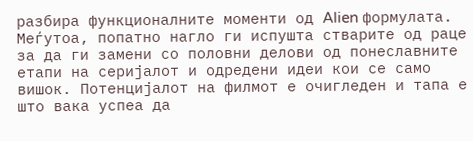разбира функционалните моменти од Alien формулата. Mеѓутоа, попатно нагло ги испушта стварите од раце за да ги замени со половни делови од понеславните етапи на серијалот и одредени идеи кои се само вишок. Потенцијалот на филмот е очигледен и тапа е што вака успеа да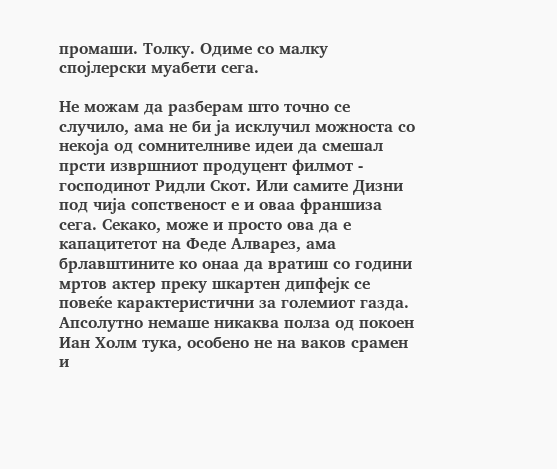промаши. Толку. Одиме со малку спојлерски муабети сега.

Не можам да разберам што точно се случило, ама не би ја исклучил можноста со некоја од сомнителниве идеи да смешал прсти извршниот продуцент филмот - господинот Ридли Скот. Или самите Дизни под чија сопственост е и оваа франшиза сега. Секако, може и просто ова да е капацитетот на Феде Алварез, ама брлавштините ко онаа да вратиш со години мртов актер преку шкартен дипфејк се повеќе карактеристични за големиот газда. Апсолутно немаше никаква полза од покоен Иан Холм тука, особено не на ваков срамен и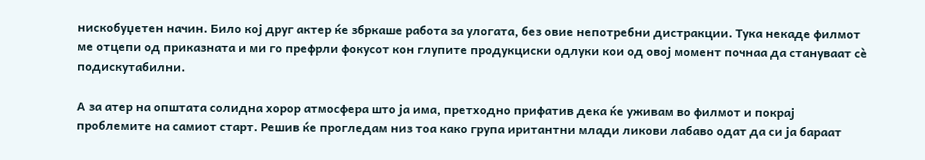нискобуџетен начин. Било кој друг актер ќе збркаше работа за улогата, без овие непотребни дистракции. Тука некаде филмот ме отцепи од приказната и ми го префрли фокусот кон глупите продукциски одлуки кои од овој момент почнаа да стануваат сѐ подискутабилни.

А за атер на општата солидна хорор атмосфера што ја има, претходно прифатив дека ќе уживам во филмот и покрај проблемите на самиот старт. Решив ќе прогледам низ тоа како група иритантни млади ликови лабаво одат да си ја бараат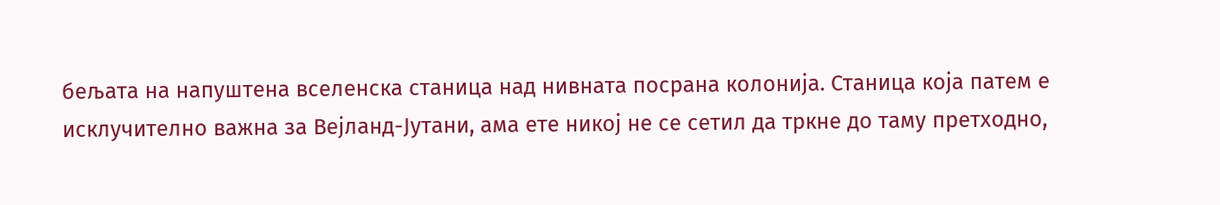бељата на напуштена вселенска станица над нивната посрана колонија. Станица која патем е исклучително важна за Вејланд-Јутани, ама ете никој не се сетил да тркне до таму претходно,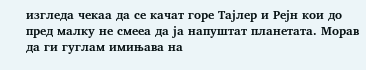изгледа чекаа да се качат горе Тајлер и Рејн кои до пред малку не смееа да ја напуштат планетата. Морав да ги гуглам имињава на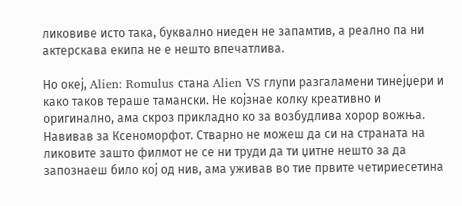ликовиве исто така, буквално ниеден не запамтив, а реално па ни актерскава екипа не е нешто впечатлива.

Но океј, Alien: Romulus стана Alien VS глупи разгаламени тинејџери и како таков тераше тамански. Не којзнае колку креативно и оригинално, ама скроз прикладно ко за возбудлива хорор вожња. Навивав за Ксеноморфот. Стварно не можеш да си на страната на ликовите зашто филмот не се ни труди да ти џитне нешто за да запознаеш било кој од нив, ама уживав во тие првите четириесетина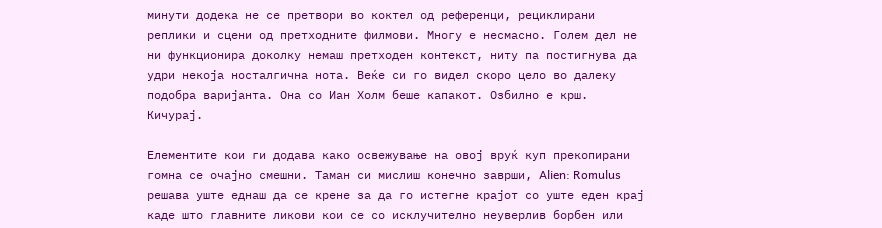минути додека не се претвори во коктел од референци, рециклирани реплики и сцени од претходните филмови. Многу е несмасно. Голем дел не ни функционира доколку немаш претходен контекст, ниту па постигнува да удри некоја носталгична нота. Веќе си го видел скоро цело во далеку подобра варијанта. Она со Иан Холм беше капакот. Озбилно е крш. Кичурај.

Елементите кои ги додава како освежување на овој вруќ куп прекопирани гомна се очајно смешни. Таман си мислиш конечно заврши, Alien: Romulus решава уште еднаш да се крене за да го истегне крајот со уште еден крај каде што главните ликови кои се со исклучително неуверлив борбен или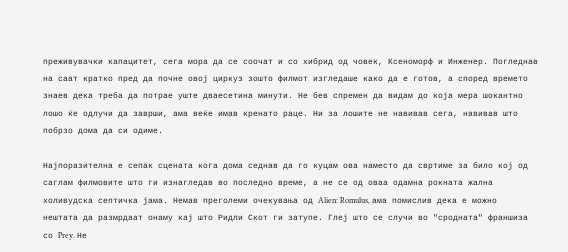преживувачки капацитет, сега мора да се соочат и со хибрид од човек, Ксеноморф и Инженер. Погледнав на саат кратко пред да почне овој циркуз зошто филмот изгледаше како да е готов, а според времето знаев дека треба да потрае уште дваесетина минути. Не бев спремен да видам до која мера шокантно лошо ќе одлучи да заврши, ама веќе имав кренато раце. Ни за лошите не навивав сега, навивав што побрзо дома да си одиме.

Најпоразителна е сепак сцената кога дома седнав да го куцам ова наместо да свртиме за било кој од саглам филмовите што ги изнагледав во последно време, а не се од оваа одамна рокната жална холивудска септичка јама. Немав преголеми очекувања од Alien: Romulus, ама помислив дека е можно нештата да размрдаат онаму кај што Ридли Скот ги затупе. Глеј што се случи во "сродната" франшиза со Prey. Не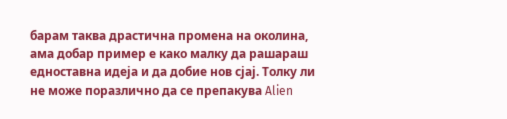барам таква драстична промена на околина, ама добар пример е како малку да рашараш едноставна идеја и да добие нов сјај. Толку ли не може поразлично да се препакува Alien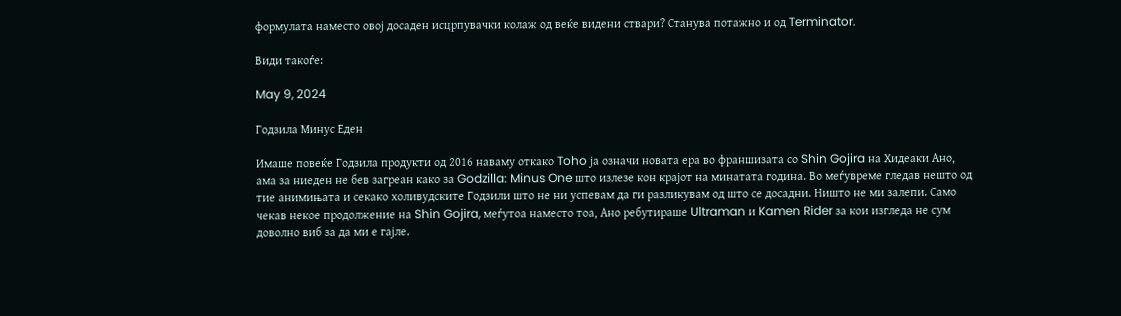формулата наместо овој досаден исцрпувачки колаж од веќе видени ствари? Станува потажно и од Terminator.

Види такоѓе:

May 9, 2024

Годзила Минус Еден

Имаше повеќе Годзила продукти од 2016 наваму откако Toho ја означи новата ера во франшизата со Shin Gojira на Хидеаки Ано, ама за ниеден не бев загреан како за Godzilla: Minus One што излезе кон крајот на минатата година. Во меѓувреме гледав нешто од тие анимињата и секако холивудските Годзили што не ни успевам да ги разликувам од што се досадни. Ништо не ми залепи. Само чекав некое продолжение на Shin Gojira, меѓутоа наместо тоа, Ано ребутираше Ultraman и Kamen Rider за кои изгледа не сум доволно виб за да ми е гајле.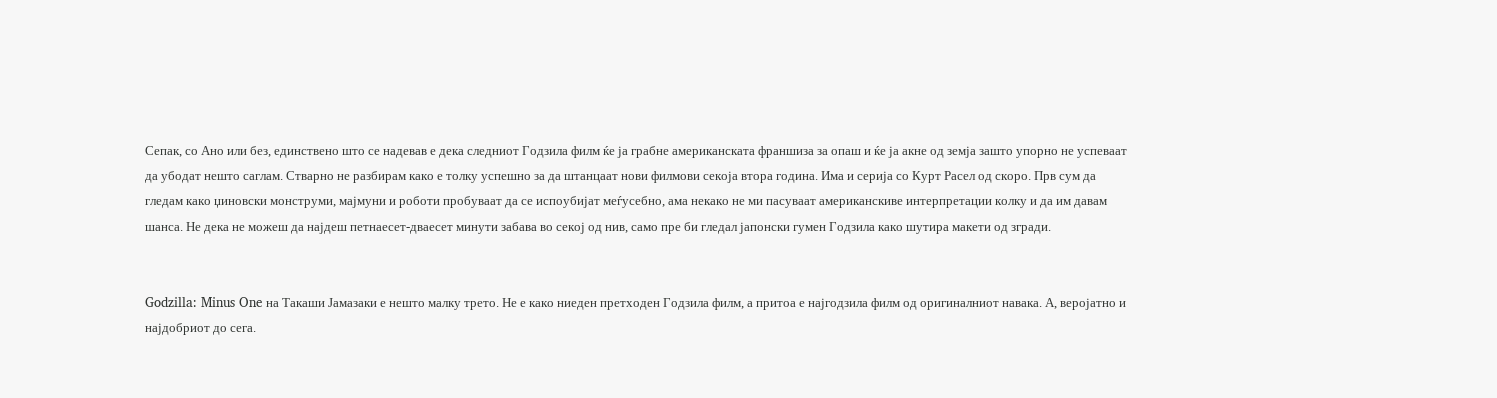Сепак, со Ано или без, единствено што се надевав е дека следниот Годзила филм ќе ја грабне американската франшиза за опаш и ќе ја акне од земја зашто упорно не успеваат да убодат нешто саглам. Стварно не разбирам како е толку успешно за да штанцаат нови филмови секоја втора година. Има и серија со Курт Расел од скоро. Прв сум да гледам како џиновски монструми, мајмуни и роботи пробуваат да се испоубијат меѓусебно, ама некако не ми пасуваат американскиве интерпретации колку и да им давам шанса. Не дека не можеш да најдеш петнаесет-дваесет минути забава во секој од нив, само пре би гледал јапонски гумен Годзила како шутира макети од згради.


Godzilla: Minus One на Такаши Јамазаки е нешто малку трето. Не е како ниеден претходен Годзила филм, а притоа е најгодзила филм од оригиналниот навака. А, веројатно и најдобриот до сега.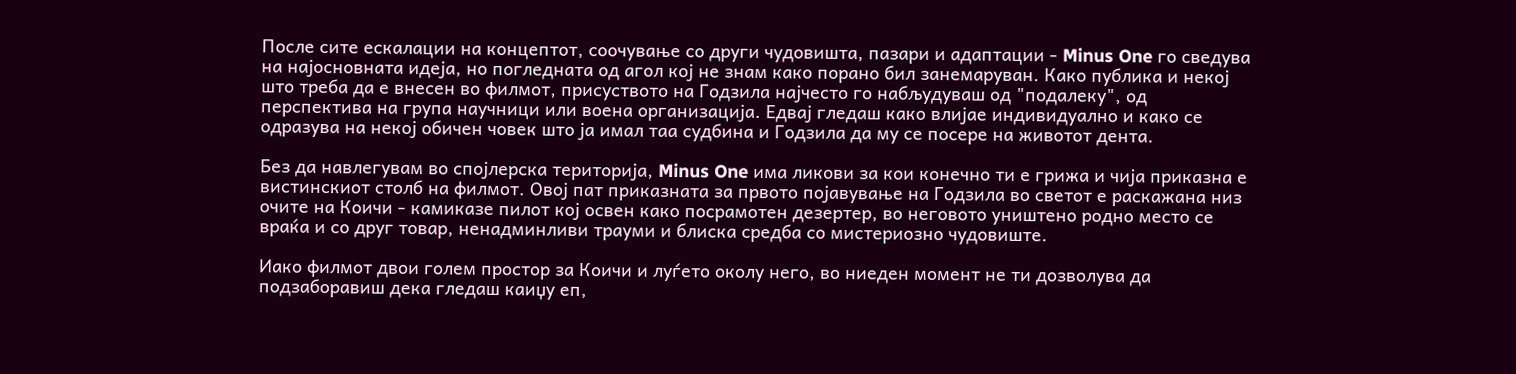После сите ескалации на концептот, соочување со други чудовишта, пазари и адаптации - Minus One го сведува на најосновната идеја, но погледната од агол кој не знам како порано бил занемаруван. Како публика и некој што треба да е внесен во филмот, присуството на Годзила најчесто го набљудуваш од "подалеку", од перспектива на група научници или воена организација. Едвај гледаш како влијае индивидуално и како се одразува на некој обичен човек што ја имал таа судбина и Годзила да му се посере на животот дента.

Без да навлегувам во спојлерска територија, Minus One има ликови за кои конечно ти е грижа и чија приказна е вистинскиот столб на филмот. Овој пат приказната за првото појавување на Годзила во светот е раскажана низ очите на Коичи - камиказе пилот кој освен како посрамотен дезертер, во неговото уништено родно место се враќа и со друг товар, ненадминливи трауми и блиска средба со мистериозно чудовиште.

Иако филмот двои голем простор за Коичи и луѓето околу него, во ниеден момент не ти дозволува да подзаборавиш дека гледаш каиџу еп,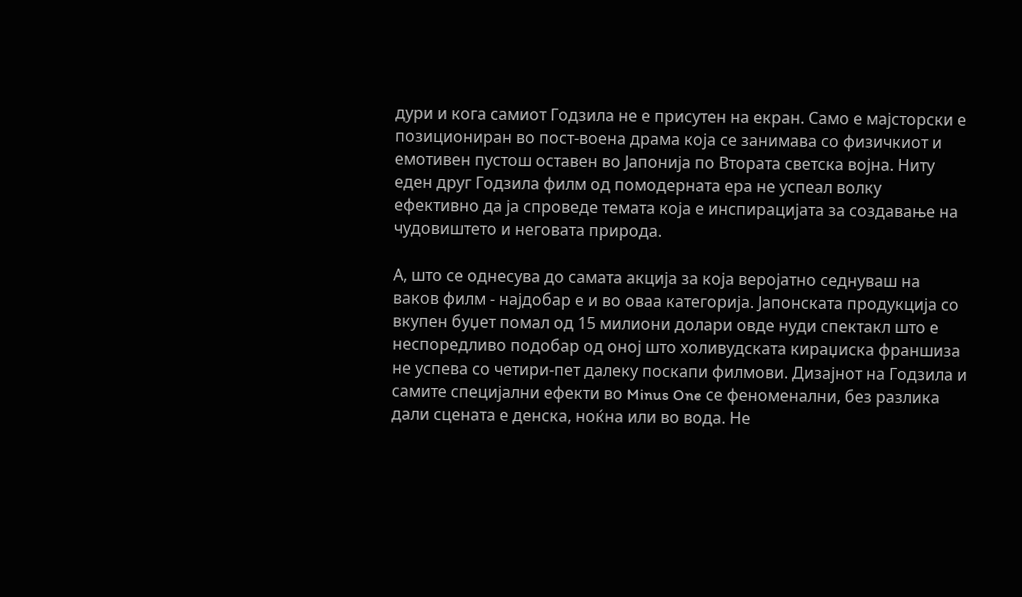дури и кога самиот Годзила не е присутен на екран. Само е мајсторски е позициониран во пост-воена драма која се занимава со физичкиот и емотивен пустош оставен во Јапонија по Втората светска војна. Ниту еден друг Годзила филм од помодерната ера не успеал волку ефективно да ја спроведе темата која е инспирацијата за создавање на чудовиштето и неговата природа.

А, што се однесува до самата акција за која веројатно седнуваш на ваков филм - најдобар е и во оваа категорија. Јапонската продукција со вкупен буџет помал од 15 милиони долари овде нуди спектакл што е неспоредливо подобар од оној што холивудската кираџиска франшиза не успева со четири-пет далеку поскапи филмови. Дизајнот на Годзила и самите специјални ефекти во Minus One се феноменални, без разлика дали сцената е денска, ноќна или во вода. Не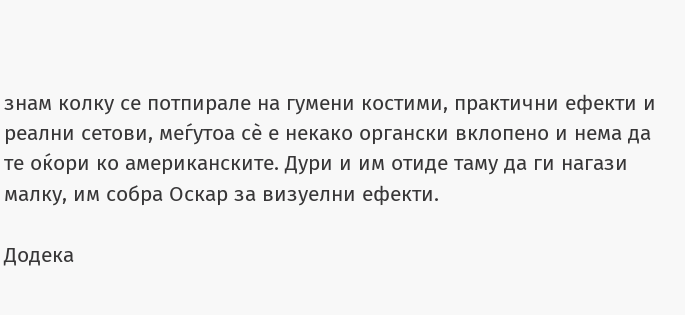знам колку се потпирале на гумени костими, практични ефекти и реални сетови, меѓутоа сè е некако органски вклопено и нема да те оќори ко американските. Дури и им отиде таму да ги нагази малку, им собра Оскар за визуелни ефекти.

Додека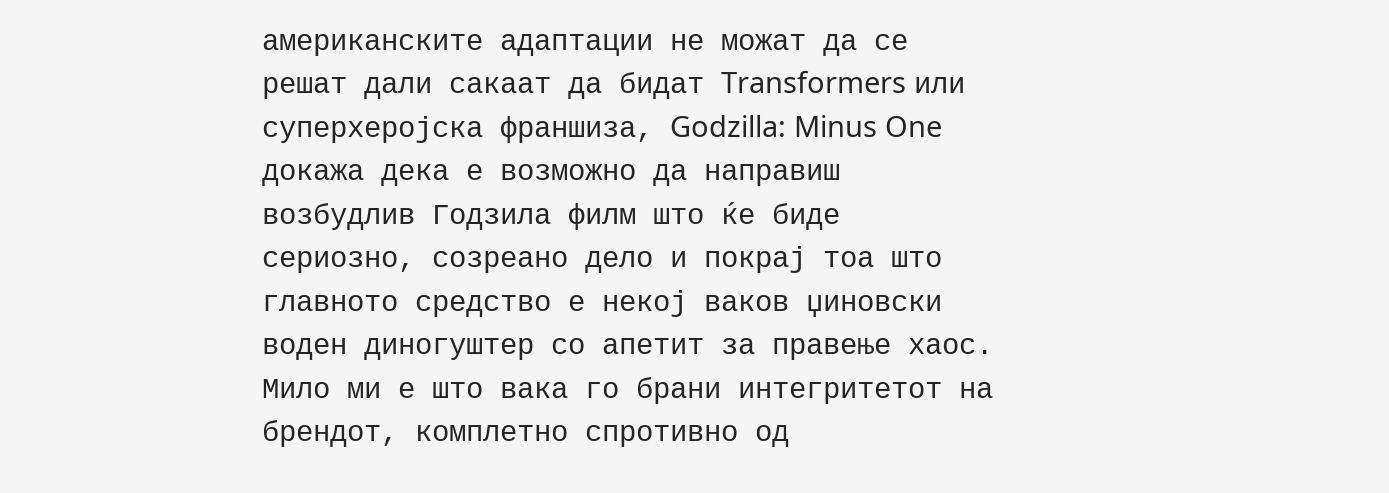американските адаптации не можат да се решат дали сакаат да бидат Transformers или суперхеројска франшиза, Godzilla: Minus One докажа дека е возможно да направиш возбудлив Годзила филм што ќе биде сериозно, созреано дело и покрај тоа што главното средство е некој ваков џиновски воден диногуштер со апетит за правење хаос. Мило ми е што вака го брани интегритетот на брендот, комплетно спротивно од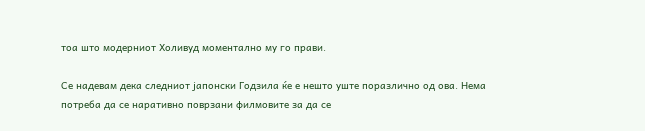тоа што модерниот Холивуд моментално му го прави.

Се надевам дека следниот јапонски Годзила ќе е нешто уште поразлично од ова. Нема потреба да се наративно поврзани филмовите за да се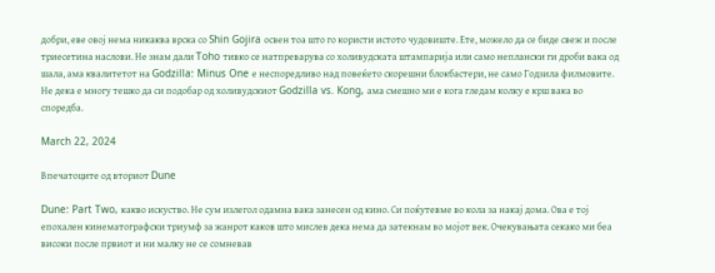добри, еве овој нема никаква врска со Shin Gojira освен тоа што го користи истото чудовиште. Ете, можело да се биде свеж и после триесетина наслови. Не знам дали Toho тивко се натпреварува со холивудската штампарија или само неплански ги дроби вака од шала, ама квалитетот на Godzilla: Minus One е неспоредливо над повеќето скорешни блокбастери, не само Годзила филмовите. Не дека е многу тешко да си подобар од холивудскиот Godzilla vs. Kong, ама смешно ми е кога гледам колку е крш вака во споредба.

March 22, 2024

Впечатоците од вториот Dune

Dune: Part Two, какво искуство. Не сум излегол одамна вака занесен од кино. Си поќутевме во кола за накај дома. Ова е тој епохален кинематографски триумф за жанрот каков што мислев дека нема да затекнам во мојот век. Очекувањата секако ми беа високи после првиот и ни малку не се сомневав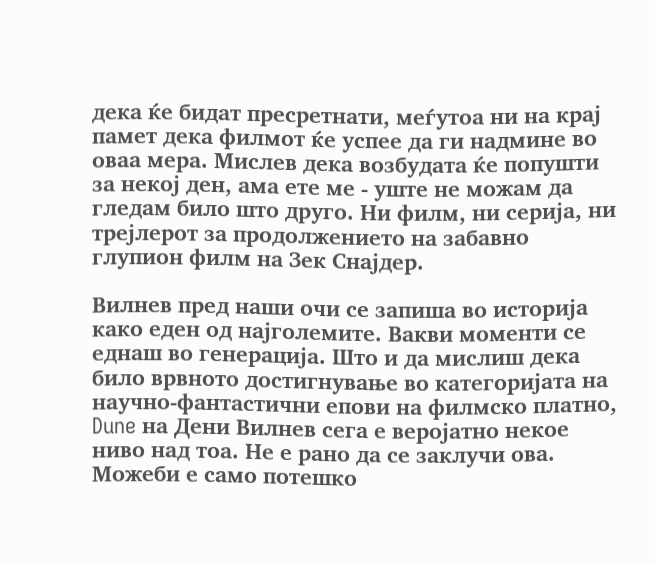дека ќе бидат пресретнати, меѓутоа ни на крај памет дека филмот ќе успее да ги надмине во оваа мера. Мислев дека возбудата ќе попушти за некој ден, ама ете ме - уште не можам да гледам било што друго. Ни филм, ни серија, ни трејлерот за продолжението на забавно глупион филм на Зек Снајдер.

Вилнев пред наши очи се запиша во историја како еден од најголемите. Вакви моменти се еднаш во генерација. Што и да мислиш дека било врвното достигнување во категоријата на научно-фантастични епови на филмско платно, Dune на Дени Вилнев сега е веројатно некое ниво над тоа. Не е рано да се заклучи ова. Можеби е само потешко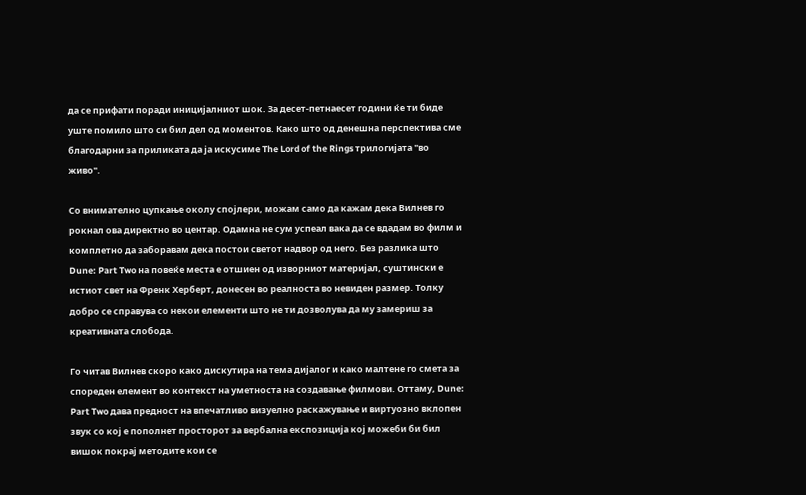да се прифати поради иницијалниот шок. За десет-петнаесет години ќе ти биде уште помило што си бил дел од моментов. Како што од денешна перспектива сме благодарни за приликата да ја искусиме The Lord of the Rings трилогијата "во живо".

Со внимателно цупкање околу спојлери, можам само да кажам дека Вилнев го рокнал ова директно во центар. Одамна не сум успеал вака да се вдадам во филм и комплетно да заборавам дека постои светот надвор од него. Без разлика што Dune: Part Two на повеќе места е отшиен од изворниот материјал, суштински е истиот свет на Френк Херберт, донесен во реалноста во невиден размер. Толку добро се справува со некои елементи што не ти дозволува да му замериш за креативната слобода.

Го читав Вилнев скоро како дискутира на тема дијалог и како малтене го смета за спореден елемент во контекст на уметноста на создавање филмови. Оттаму, Dune: Part Two дава предност на впечатливо визуелно раскажување и виртуозно вклопен звук со кој е пополнет просторот за вербална експозиција кој можеби би бил вишок покрај методите кои се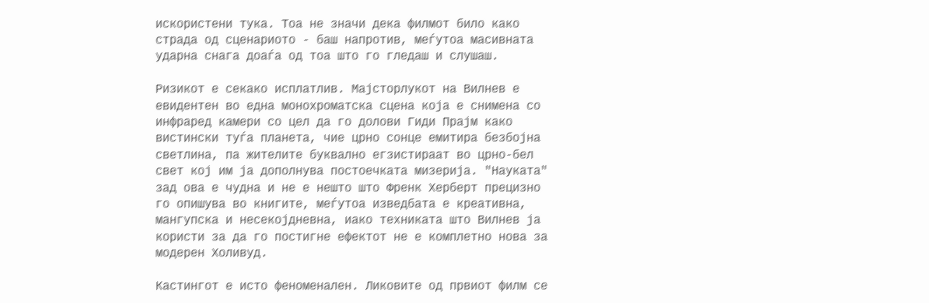искористени тука. Тоа не значи дека филмот било како страда од сценариото - баш напротив, меѓутоа масивната ударна снага доаѓа од тоа што го гледаш и слушаш.

Ризикот е секако исплатлив. Mајсторлукот на Вилнев е евидентен во една монохроматска сцена која е снимена со инфраред камери со цел да го долови Гиди Прајм како вистински туѓа планета, чие црно сонце емитира безбојна светлина, па жителите буквално егзистираат во црно-бел свет кој им ја дополнува постоечката мизерија. "Науката" зад ова е чудна и не е нешто што Френк Херберт прецизно го опишува во книгите, меѓутоа изведбата е креативна, мангупска и несекојдневна, иако техниката што Вилнев ја користи за да го постигне ефектот не е комплетно нова за модерен Холивуд.

Кастингот е исто феноменален. Ликовите од првиот филм се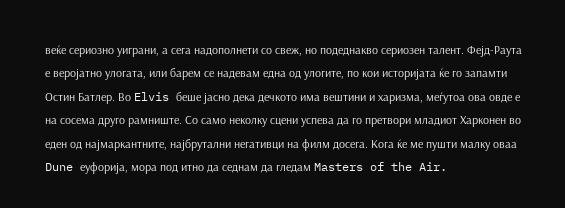веќе сериозно уиграни, а сега надополнети со свеж, но подеднакво сериозен талент. Фејд-Раута е веројатно улогата, или барем се надевам една од улогите, по кои историјата ќе го запамти Остин Батлер. Во Elvis беше јасно дека дечкото има вештини и харизма, меѓутоа ова овде е на сосема друго рамниште. Со само неколку сцени успева да го претвори младиот Харконен во еден од најмаркантните, најбрутални негативци на филм досега. Кога ќе ме пушти малку оваа Dune еуфорија, мора под итно да седнам да гледам Masters of the Air.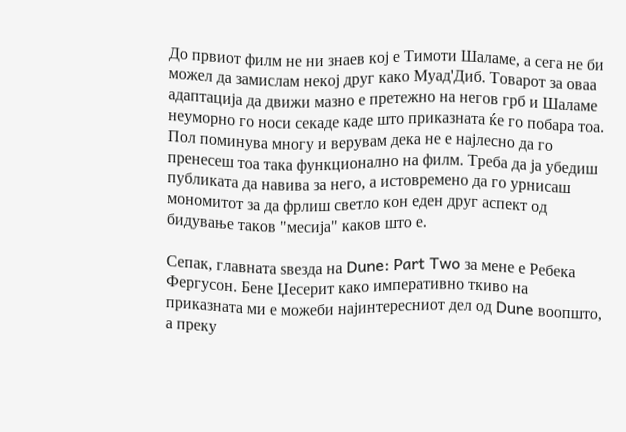До првиот филм не ни знаев кој е Тимоти Шаламе, а сега не би можел да замислам некој друг како Муад'Диб. Товарот за оваа адаптација да движи мазно е претежно на негов грб и Шаламе неуморно го носи секаде каде што приказната ќе го побара тоа. Пол поминува многу и верувам дека не е најлесно да го пренесеш тоа така функционално на филм. Треба да ја убедиш публиката да навива за него, а истовремено да го урнисаш мономитот за да фрлиш светло кон еден друг аспект од бидување таков "месија" каков што е.

Сепак, главната ѕвезда на Dune: Part Two за мене е Ребека Фергусон. Бене Џесерит како императивно ткиво на приказната ми е можеби најинтересниот дел од Dune воопшто, а преку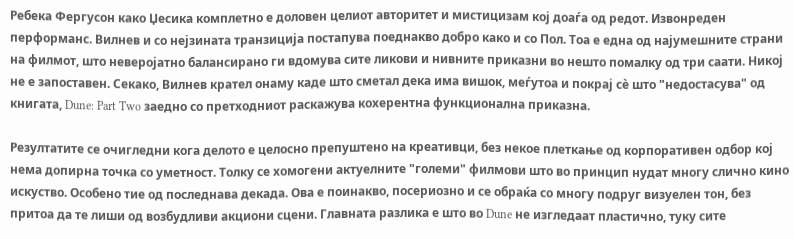Ребека Фергусон како Џесика комплетно е доловен целиот авторитет и мистицизам кој доаѓа од редот. Извонреден перформанс. Вилнев и со нејзината транзиција постапува поеднакво добро како и со Пол. Тоа е една од најумешните страни на филмот, што неверојатно балансирано ги вдомува сите ликови и нивните приказни во нешто помалку од три саати. Никој не е запоставен. Секако, Вилнев крател онаму каде што сметал дека има вишок, меѓутоа и покрај сѐ што "недостасува" од книгата, Dune: Part Two заедно со претходниот раскажува кохерентна функционална приказна.

Резултатите се очигледни кога делото е целосно препуштено на креативци, без некое плеткање од корпоративен одбор кој нема допирна точка со уметност. Толку се хомогени актуелните "големи" филмови што во принцип нудат многу слично кино искуство. Особено тие од последнава декада. Ова е поинакво, посериозно и се обраќа со многу подруг визуелен тон, без притоа да те лиши од возбудливи акциони сцени. Главната разлика е што во Dune не изгледаат пластично, туку сите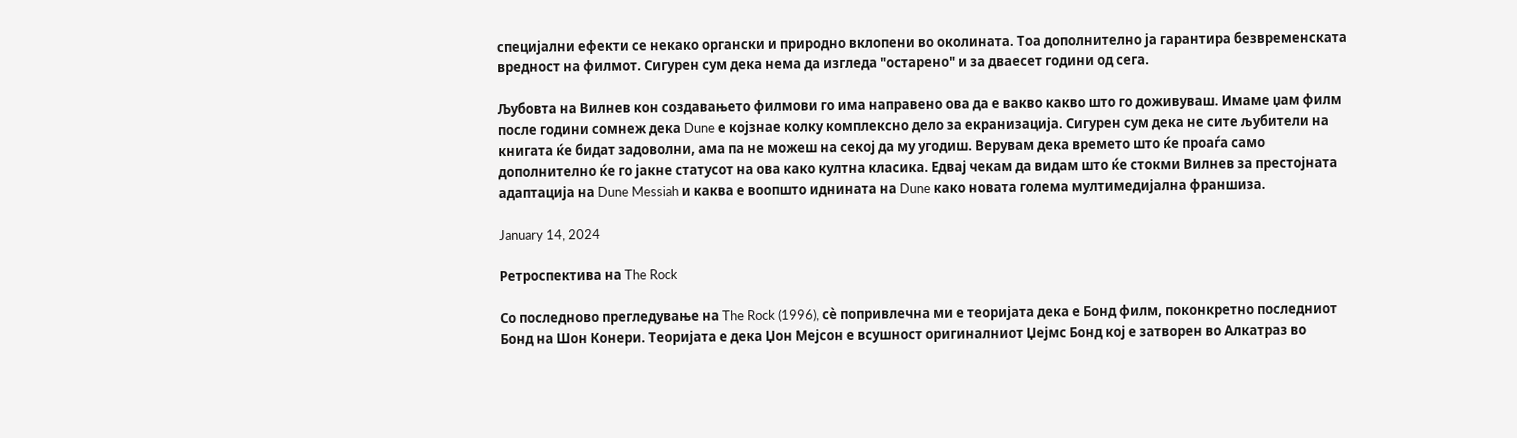специјални ефекти се некако органски и природно вклопени во околината. Тоа дополнително ја гарантира безвременската вредност на филмот. Сигурен сум дека нема да изгледа "остарено" и за дваесет години од сега.

Љубовта на Вилнев кон создавањето филмови го има направено ова да е вакво какво што го доживуваш. Имаме џам филм после години сомнеж дека Dune е којзнае колку комплексно дело за екранизација. Сигурен сум дека не сите љубители на книгата ќе бидат задоволни, ама па не можеш на секој да му угодиш. Верувам дека времето што ќе проаѓа само дополнително ќе го јакне статусот на ова како култна класика. Едвај чекам да видам што ќе стокми Вилнев за престојната адаптација на Dune Messiah и каква е воопшто иднината на Dune како новата голема мултимедијална франшиза.

January 14, 2024

Ретроспектива на The Rock

Со последново прегледување на The Rock (1996), сѐ попривлечна ми е теоријата дека е Бонд филм, поконкретно последниот Бонд на Шон Конери. Теоријата е дека Џон Мејсон е всушност оригиналниот Џејмс Бонд кој е затворен во Алкатраз во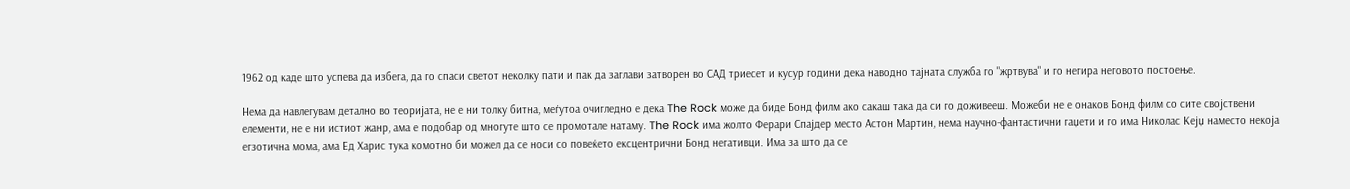1962 од каде што успева да избега, да го спаси светот неколку пати и пак да заглави затворен во САД триесет и кусур години дека наводно тајната служба го "жртвува" и го негира неговото постоење.

Нема да навлегувам детално во теоријата, не е ни толку битна, меѓутоа очигледно е дека The Rock може да биде Бонд филм ако сакаш така да си го доживееш. Можеби не е онаков Бонд филм со сите својствени елементи, не е ни истиот жанр, ама е подобар од многуте што се промотале натаму. The Rock има жолто Ферари Спајдер место Астон Мартин, нема научно-фантастични гаџети и го има Николас Кејџ наместо некоја егзотична мома, ама Ед Харис тука комотно би можел да се носи со повеќето ексцентрични Бонд негативци. Има за што да се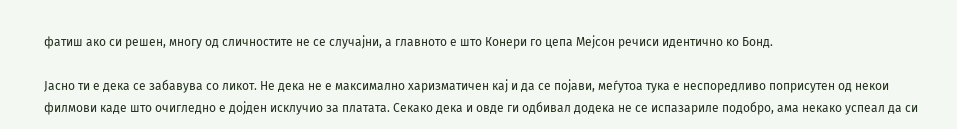фатиш ако си решен, многу од сличностите не се случајни, а главното е што Конери го цепа Мејсон речиси идентично ко Бонд.

Јасно ти е дека се забавува со ликот. Не дека не е максимално харизматичен кај и да се појави, меѓутоа тука е неспоредливо поприсутен од некои филмови каде што очигледно е дојден исклучио за платата. Секако дека и овде ги одбивал додека не се испазариле подобро, ама некако успеал да си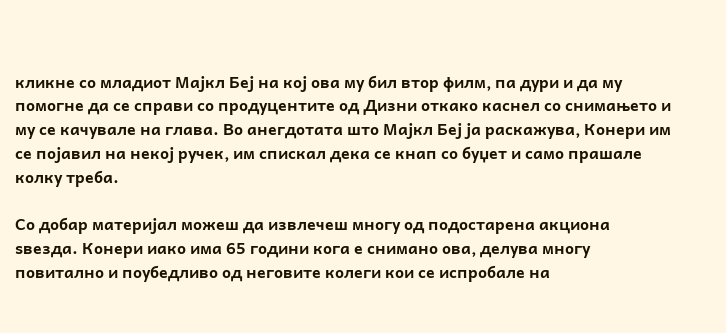кликне со младиот Мајкл Беј на кој ова му бил втор филм, па дури и да му помогне да се справи со продуцентите од Дизни откако каснел со снимањето и му се качувале на глава. Во анегдотата што Мајкл Беј ја раскажува, Конери им се појавил на некој ручек, им спискал дека се кнап со буџет и само прашале колку треба.

Со добар материјал можеш да извлечеш многу од подостарена акциона ѕвезда. Конери иако има 65 години кога е снимано ова, делува многу повитално и поубедливо од неговите колеги кои се испробале на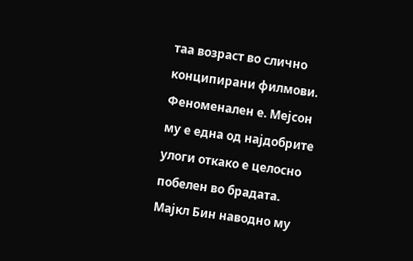таа возраст во слично конципирани филмови. Феноменален е. Мејсон му е една од најдобрите улоги откако е целосно побелен во брадата. Мајкл Бин наводно му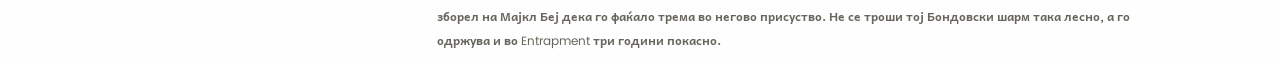зборел на Мајкл Беј дека го фаќало трема во негово присуство. Не се троши тој Бондовски шарм така лесно, а го одржува и во Entrapment три години покасно.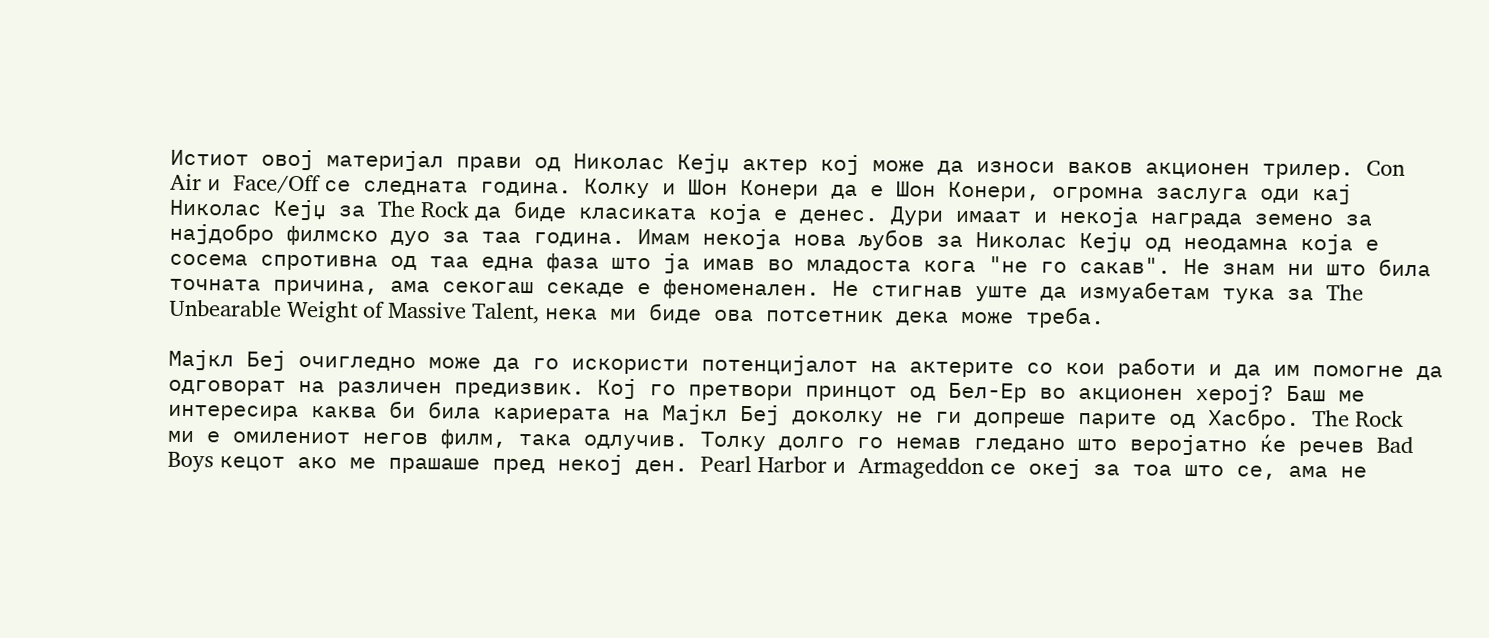Истиот овој материјал прави од Николас Кејџ актер кој може да износи ваков акционен трилер. Con Air и Face/Off се следната година. Колку и Шон Конери да е Шон Конери, огромна заслуга оди кај Николас Кејџ за The Rock да биде класиката која е денес. Дури имаат и некоја награда земено за најдобро филмско дуо за таа година. Имам некоја нова љубов за Николас Кејџ од неодамна која е сосема спротивна од таа една фаза што ја имав во младоста кога "не го сакав". Не знам ни што била точната причина, ама секогаш секаде е феноменален. Не стигнав уште да измуабетам тука за The Unbearable Weight of Massive Talent, нека ми биде ова потсетник дека може треба.

Мајкл Беј очигледно може да го искористи потенцијалот на актерите со кои работи и да им помогне да одговорат на различен предизвик. Кој го претвори принцот од Бел-Ер во акционен херој? Баш ме интересира каква би била кариерата на Мајкл Беј доколку не ги допреше парите од Хасбро. The Rock ми е омилениот негов филм, така одлучив. Толку долго го немав гледано што веројатно ќе речев Bad Boys кецот ако ме прашаше пред некој ден. Pearl Harbor и Armageddon се океј за тоа што се, ама не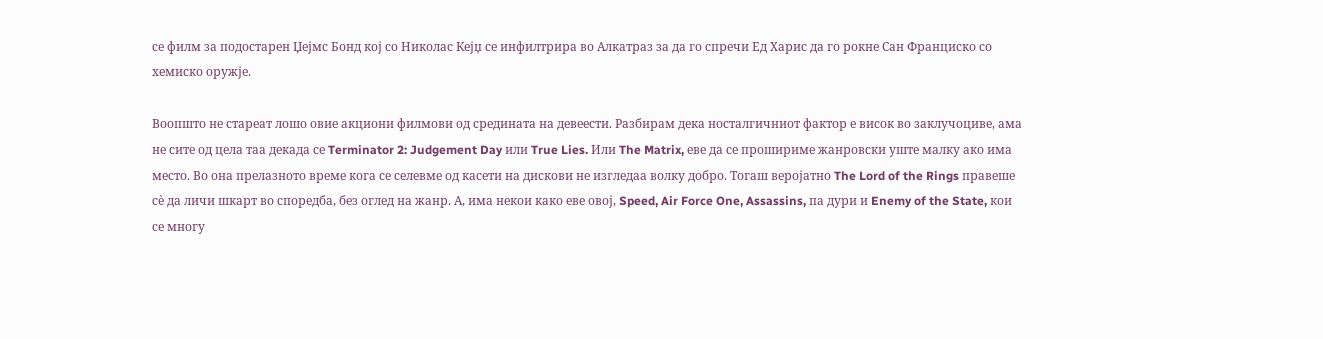се филм за подостарен Џејмс Бонд кој со Николас Кејџ се инфилтрира во Алкатраз за да го спречи Ед Харис да го рокне Сан Франциско со хемиско оружје.

Воопшто не стареат лошо овие акциони филмови од средината на девеести. Разбирам дека носталгичниот фактор е висок во заклучоциве, ама не сите од цела таа декада се Terminator 2: Judgement Day или True Lies. Или The Matrix, еве да се прошириме жанровски уште малку ако има место. Во она прелазното време кога се селевме од касети на дискови не изгледаа волку добро. Тогаш веројатно The Lord of the Rings правеше сѐ да личи шкарт во споредба, без оглед на жанр. А, има некои како еве овој, Speed, Air Force One, Assassins, па дури и Enemy of the State, кои се многу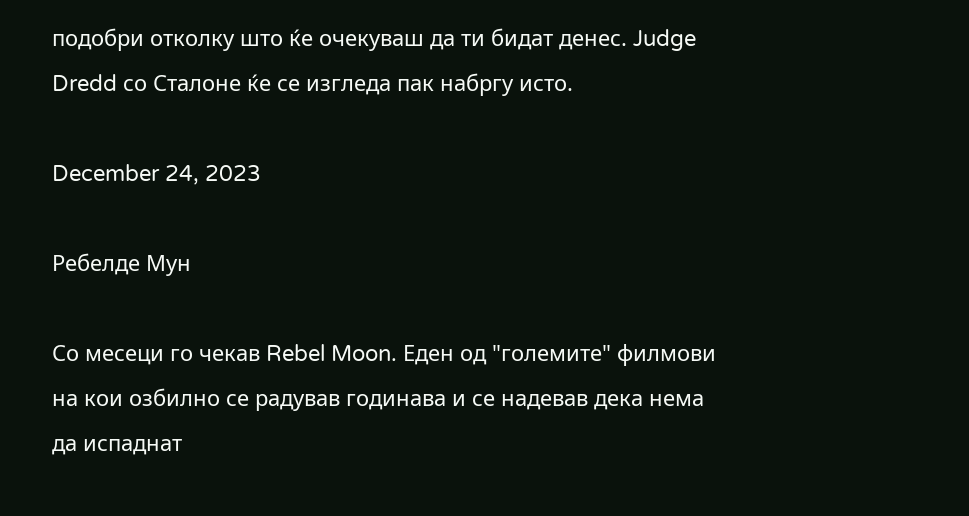подобри отколку што ќе очекуваш да ти бидат денес. Judge Dredd со Сталоне ќе се изгледа пак набргу исто.

December 24, 2023

Ребелде Мун

Со месеци го чекав Rebel Moon. Еден од "големите" филмови на кои озбилно се радував годинава и се надевав дека нема да испаднат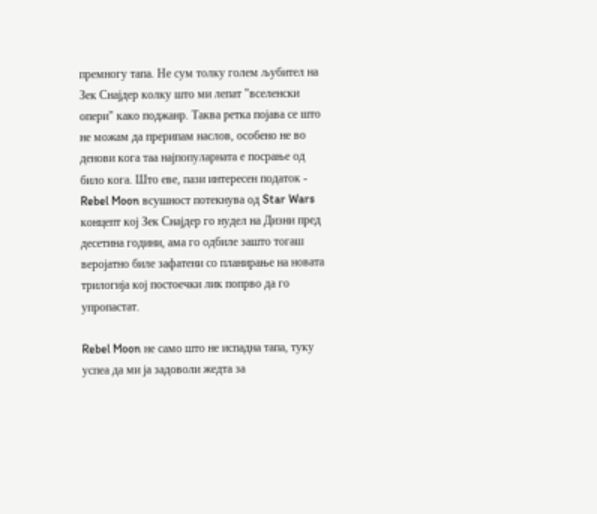премногу тапа. Не сум толку голем љубител на Зек Снајдер колку што ми лепат "вселенски опери" како поджанр. Таква ретка појава се што не можам да прерипам наслов, особено не во денови кога таа најпопуларната е посрање од било кога. Што еве, пази интересен податок - Rebel Moon всушност потекнува од Star Wars концепт кој Зек Снајдер го нудел на Дизни пред десетина години, ама го одбиле зашто тогаш веројатно биле зафатени со планирање на новата трилогија кој постоечки лик попрво да го упропастат.

Rebel Moon не само што не испадна тапа, туку успеа да ми ја задоволи жедта за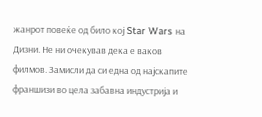жанрот повеќе од било кој Star Wars на Дизни. Не ни очекував дека е ваков филмов. Замисли да си една од најскапите франшизи во цела забавна индустрија и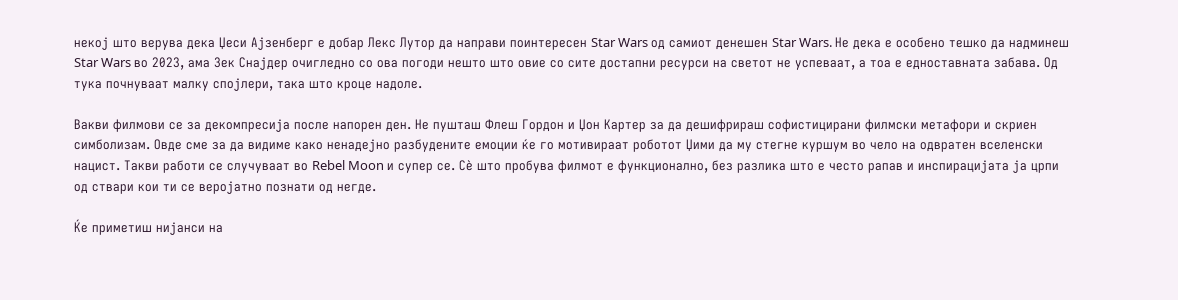некој што верува дека Џеси Ајзенберг е добар Лекс Лутор да направи поинтересен Star Wars од самиот денешен Star Wars. Не дека е особено тешко да надминеш Star Wars во 2023, ама Зек Снајдер очигледно со ова погоди нешто што овие со сите достапни ресурси на светот не успеваат, а тоа е едноставната забава. Од тука почнуваат малку спојлери, така што кроце надоле.

Вакви филмови се за декомпресија после напорен ден. Не пушташ Флеш Гордон и Џон Картер за да дешифрираш софистицирани филмски метафори и скриен симболизам. Овде сме за да видиме како ненадејно разбудените емоции ќе го мотивираат роботот Џими да му стегне куршум во чело на одвратен вселенски нацист. Такви работи се случуваат во Rebel Moon и супер се. Сѐ што пробува филмот е функционално, без разлика што е често рапав и инспирацијата ја црпи од ствари кои ти се веројатно познати од негде.

Ќе приметиш нијанси на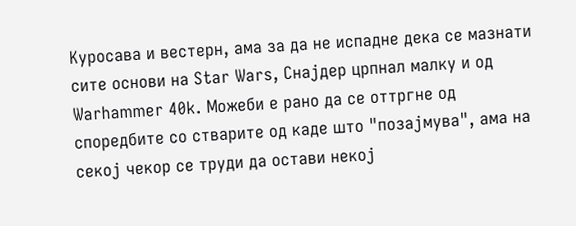Куросава и вестерн, ама за да не испадне дека се мазнати сите основи на Star Wars, Снајдер црпнал малку и од Warhammer 40k. Можеби е рано да се оттргне од споредбите со стварите од каде што "позајмува", ама на секој чекор се труди да остави некој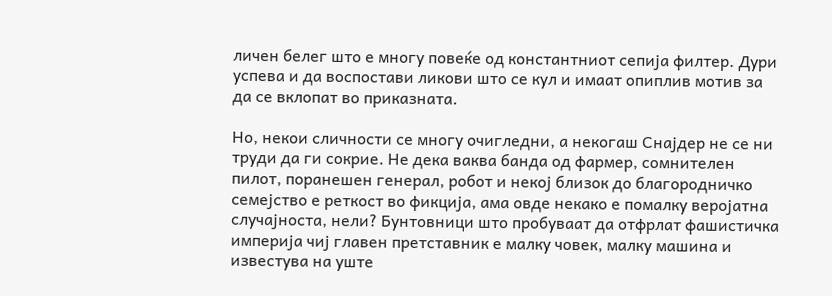личен белег што е многу повеќе од константниот сепија филтер. Дури успева и да воспостави ликови што се кул и имаат опиплив мотив за да се вклопат во приказната.

Но, некои сличности се многу очигледни, а некогаш Снајдер не се ни труди да ги сокрие. Не дека ваква банда од фармер, сомнителен пилот, поранешен генерал, робот и некој близок до благородничко семејство е реткост во фикција, ама овде некако е помалку веројатна случајноста, нели? Бунтовници што пробуваат да отфрлат фашистичка империја чиј главен претставник е малку човек, малку машина и известува на уште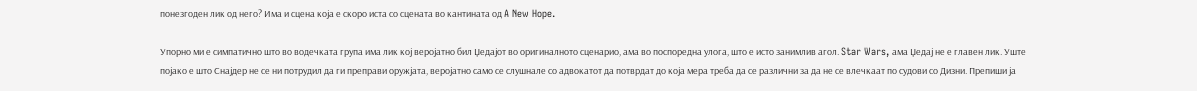понезгоден лик од него? Има и сцена која е скоро иста со сцената во кантината од A New Hope.

Упорно ми е симпатично што во водечката група има лик кој веројатно бил Џедајот во оригиналното сценарио, ама во поспоредна улога, што е исто занимлив агол. Star Wars, ама Џедај не е главен лик. Уште појако е што Снајдер не се ни потрудил да ги преправи оружјата, веројатно само се слушнале со адвокатот да потврдат до која мера треба да се различни за да не се влечкаат по судови со Дизни. Препиши ја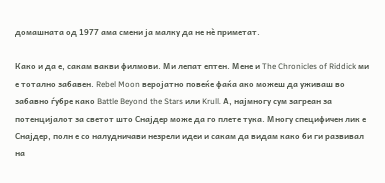домашната од 1977 ама смени ја малку да не нѐ приметат.

Како и да е, сакам вакви филмови. Ми лепат ептен. Мене и The Chronicles of Riddick ми е тотално забавен. Rebel Moon веројатно повеќе фаќа ако можеш да уживаш во забавно ѓубре како Battle Beyond the Stars или Krull. А, најмногу сум загреан за потенцијалот за светот што Снајдер може да го плете тука. Многу специфичен лик е Снајдер, полн е со налудничави незрели идеи и сакам да видам како би ги развивал на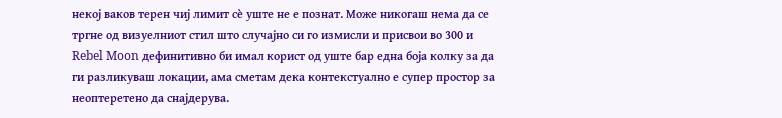некој ваков терен чиј лимит сѐ уште не е познат. Може никогаш нема да се тргне од визуелниот стил што случајно си го измисли и присвои во 300 и Rebel Moon дефинитивно би имал корист од уште бар една боја колку за да ги разликуваш локации, ама сметам дека контекстуално е супер простор за неоптеретено да снајдерува.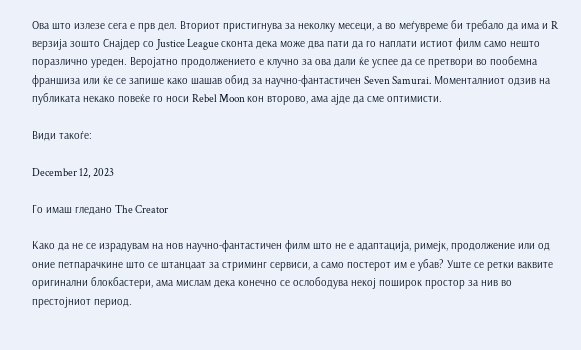Ова што излезе сега е прв дел. Вториот пристигнува за неколку месеци, а во меѓувреме би требало да има и R верзија зошто Снајдер со Justice League сконта дека може два пати да го наплати истиот филм само нешто поразлично уреден. Веројатно продолжението е клучно за ова дали ќе успее да се претвори во пообемна франшиза или ќе се запише како шашав обид за научно-фантастичен Seven Samurai. Моменталниот одзив на публиката некако повеќе го носи Rebel Moon кон второво, ама ајде да сме оптимисти.

Види такоѓе:

December 12, 2023

Го имаш гледано The Creator

Како да не се израдувам на нов научно-фантастичен филм што не е адаптација, римејк, продолжение или од оние петпарачкине што се штанцаат за стриминг сервиси, а само постерот им е убав? Уште се ретки ваквите оригинални блокбастери, ама мислам дека конечно се ослободува некој поширок простор за нив во престојниот период.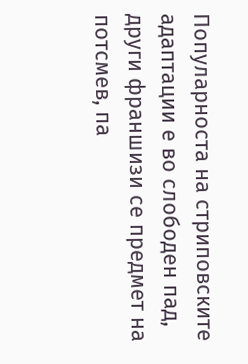Популарноста на стриповските адаптации е во слободен пад, други франшизи се предмет на потсмев, па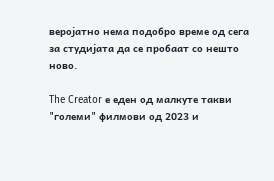веројатно нема подобро време од сега за студијата да се пробаат со нешто ново.

The Creator е еден од малкуте такви "големи" филмови од 2023 и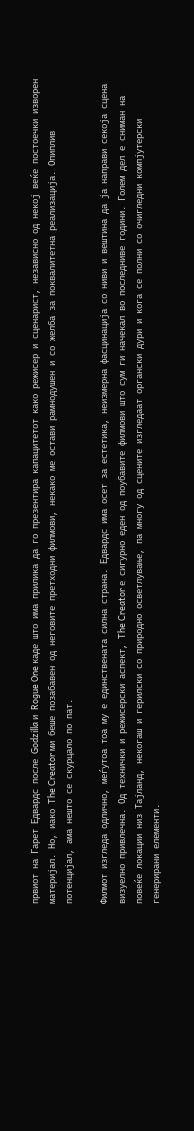првиот на Гарет Едвардс после Godzilla и Rogue One каде што има прилика да го презентира капацитетот како режисер и сценарист, независно од некој веќе постоечки изворен материјал. Но, иако The Creator ми беше позабавен од неговите претходни филмови, некако ме остави рамнодушен и со желба за поквалитетна реализација. Опиплив потенцијал, ама нешто се скурцало по пат.

Филмот изгледа одлично, меѓутоа тоа му е единствената силна страна. Едвардс има осет за естетика, неизмерна фасцинација со ниви и вештина да ја направи секоја сцена визуелно привлечна. Од технички и режисерски аспект, The Creator е сигурно еден од поубавите филмови што сум ги начекал во последниве години. Голем дел е сниман на повеќе локации низ Тајланд, некогаш и герилски со природно осветлување, па многу од сцените изгледаат органски дури и кога се полни со очигледни компјутерски генерирани елементи.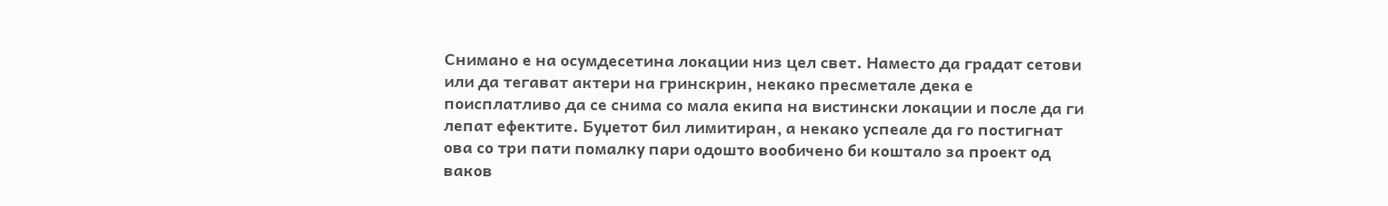Снимано е на осумдесетина локации низ цел свет. Наместо да градат сетови или да тегават актери на гринскрин, некако пресметале дека е поисплатливо да се снима со мала екипа на вистински локации и после да ги лепат ефектите. Буџетот бил лимитиран, а некако успеале да го постигнат ова со три пати помалку пари одошто вообичено би коштало за проект од ваков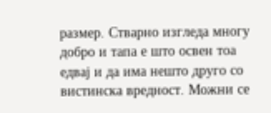размер. Стварно изгледа многу добро и тапа е што освен тоа едвај и да има нешто друго со вистинска вредност. Можни се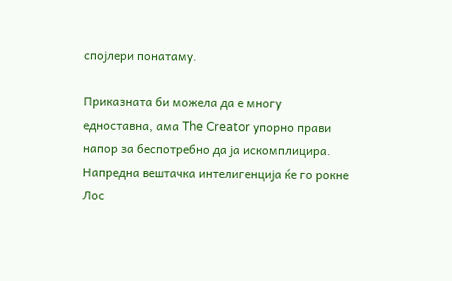спојлери понатаму.

Приказната би можела да е многу едноставна, ама The Creator упорно прави напор за беспотребно да ја искомплицира. Напредна вештачка интелигенција ќе го рокне Лос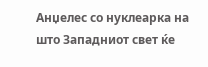Анџелес со нуклеарка на што Западниот свет ќе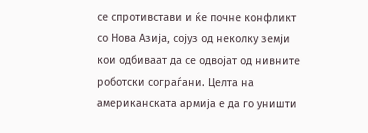се спротивстави и ќе почне конфликт со Нова Азија, сојуз од неколку земји кои одбиваат да се одвојат од нивните роботски сограѓани. Целта на американската армија е да го уништи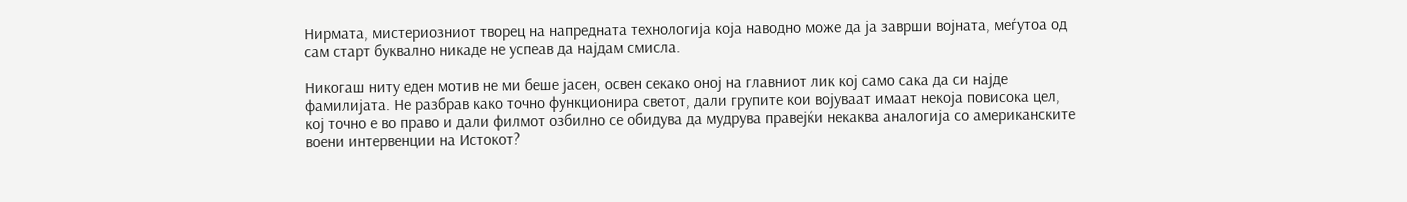Нирмата, мистериозниот творец на напредната технологија која наводно може да ја заврши војната, меѓутоа од сам старт буквално никаде не успеав да најдам смисла.

Никогаш ниту еден мотив не ми беше јасен, освен секако оној на главниот лик кој само сака да си најде фамилијата. Не разбрав како точно функционира светот, дали групите кои војуваат имаат некоја повисока цел, кој точно е во право и дали филмот озбилно се обидува да мудрува правејќи некаква аналогија со американските воени интервенции на Истокот?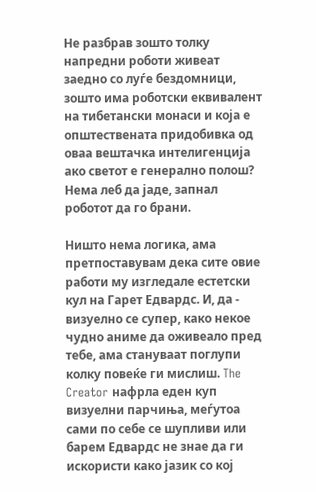Не разбрав зошто толку напредни роботи живеат заедно со луѓе бездомници, зошто има роботски еквивалент на тибетански монаси и која е општествената придобивка од оваа вештачка интелигенција ако светот е генерално полош? Нема леб да јаде, запнал роботот да го брани.

Ништо нема логика, ама претпоставувам дека сите овие работи му изгледале естетски кул на Гарет Едвардс. И, да - визуелно се супер, како некое чудно аниме да оживеало пред тебе, ама стануваат поглупи колку повеќе ги мислиш. The Creator нафрла еден куп визуелни парчиња, меѓутоа сами по себе се шупливи или барем Едвардс не знае да ги искористи како јазик со кој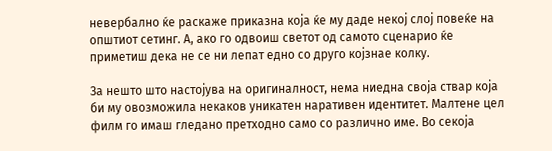невербално ќе раскаже приказна која ќе му даде некој слој повеќе на општиот сетинг. А, ако го одвоиш светот од самото сценарио ќе приметиш дека не се ни лепат едно со друго којзнае колку.

За нешто што настојува на оригиналност, нема ниедна своја ствар која би му овозможила некаков уникатен наративен идентитет. Малтене цел филм го имаш гледано претходно само со различно име. Во секоја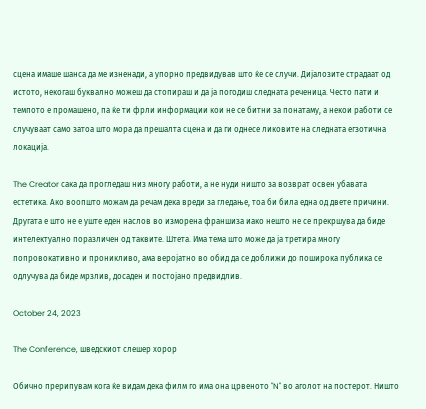сцена имаше шанса да ме изненади, а упорно предвидував што ќе се случи. Дијалозите страдаат од истото, некогаш буквално можеш да стопираш и да ја погодиш следната реченица. Често пати и темпото е промашено, па ќе ти фрли информации кои не се битни за понатаму, а некои работи се случуваат само затоа што мора да прешалта сцена и да ги однесе ликовите на следната егзотична локација.

The Creator сака да прогледаш низ многу работи, а не нуди ништо за возврат освен убавата естетика. Ако воопшто можам да речам дека вреди за гледање, тоа би била една од двете причини. Другата е што не е уште еден наслов во изморена франшиза иако нешто не се прекршува да биде интелектуално поразличен од таквите. Штета. Има тема што може да ја третира многу попровокативно и проникливо, ама веројатно во обид да се доближи до поширока публика се одлучува да биде мрзлив, досаден и постојано предвидлив.

October 24, 2023

The Conference, шведскиот слешер хорор

Обично прерипувам кога ќе видам дека филм го има она црвеното "N" во аголот на постерот. Ништо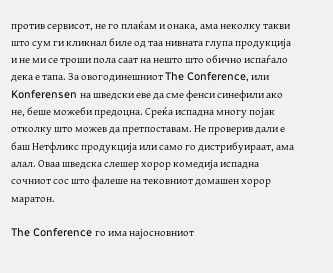против сервисот, не го плаќам и онака, ама неколку такви што сум ги кликнал биле од таа нивната глупа продукција и не ми се троши пола саат на нешто што обично испаѓало дека е тапа. За овогодинешниот The Conference, или Konferensen на шведски еве да сме фенси синефили ако не, беше можеби предоцна. Среќа испадна многу појак отколку што можев да претпоставам. Не проверив дали е баш Нетфликс продукција или само го дистрибуираат, ама алал. Оваа шведска слешер хорор комедија испадна сочниот сос што фалеше на тековниот домашен хорор маратон.

The Conference го има најосновниот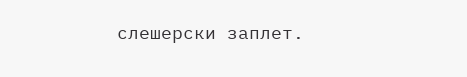слешерски заплет.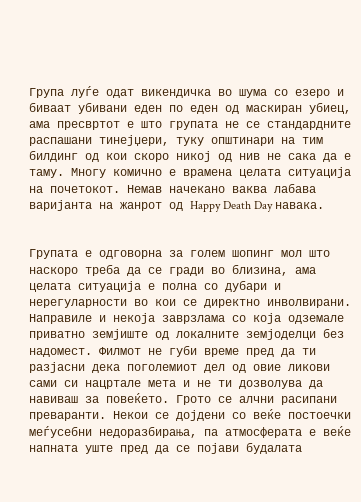Група луѓе одат викендичка во шума со езеро и биваат убивани еден по еден од маскиран убиец, ама пресвртот е што групата не се стандардните распашани тинејџери, туку општинари на тим билдинг од кои скоро никој од нив не сака да е таму. Многу комично е врамена целата ситуација на почетокот. Немав начекано ваква лабава варијанта на жанрот од Happy Death Day навака.


Групата е одговорна за голем шопинг мол што наскоро треба да се гради во близина, ама целата ситуација е полна со дубари и нерегуларности во кои се директно инволвирани. Направиле и некоја заврзлама со која одземале приватно земјиште од локалните земјоделци без надомест. Филмот не губи време пред да ти разјасни дека поголемиот дел од овие ликови сами си нацртале мета и не ти дозволува да навиваш за повеќето. Грото се алчни расипани преваранти. Некои се дојдени со веќе постоечки меѓусебни недоразбирања, па атмосферата е веќе напната уште пред да се појави будалата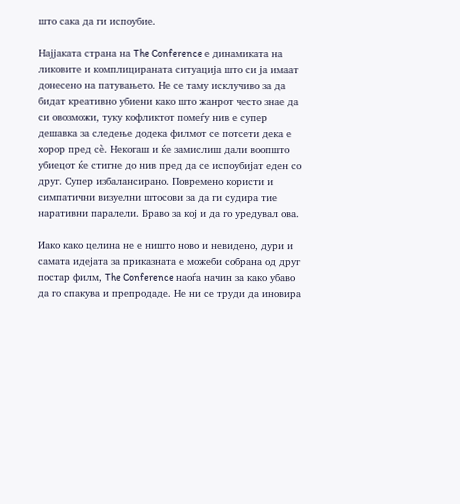што сака да ги испоубие.

Најјаката страна на The Conference е динамиката на ликовите и комплицираната ситуација што си ја имаат донесено на патувањето. Не се таму исклучиво за да бидат креативно убиени како што жанрот често знае да си овозможи, туку кофликтот помеѓу нив е супер дешавка за следење додека филмот се потсети дека е хорор пред сѐ. Некогаш и ќе замислиш дали воопшто убиецот ќе стигне до нив пред да се испоубијат еден со друг. Супер избалансирано. Повремено користи и симпатични визуелни штосови за да ги судира тие наративни паралели. Браво за кој и да го уредувал ова.

Иако како целина не е ништо ново и невидено, дури и самата идејата за приказната е можеби собрана од друг постар филм, The Conference наоѓа начин за како убаво да го спакува и препродаде. Не ни се труди да иновира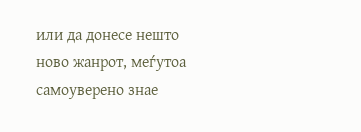или да донесе нешто ново жанрот, меѓутоа самоуверено знае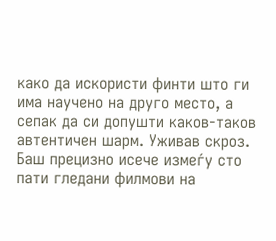како да искористи финти што ги има научено на друго место, а сепак да си допушти каков-таков автентичен шарм. Уживав скроз. Баш прецизно исече измеѓу сто пати гледани филмови на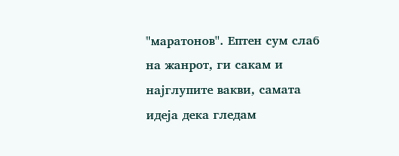"маратонов". Ептен сум слаб на жанрот, ги сакам и најглупите вакви, самата идеја дека гледам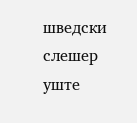шведски слешер уште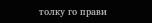толку го прави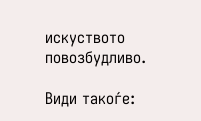искуството повозбудливо.

Види такоѓе: